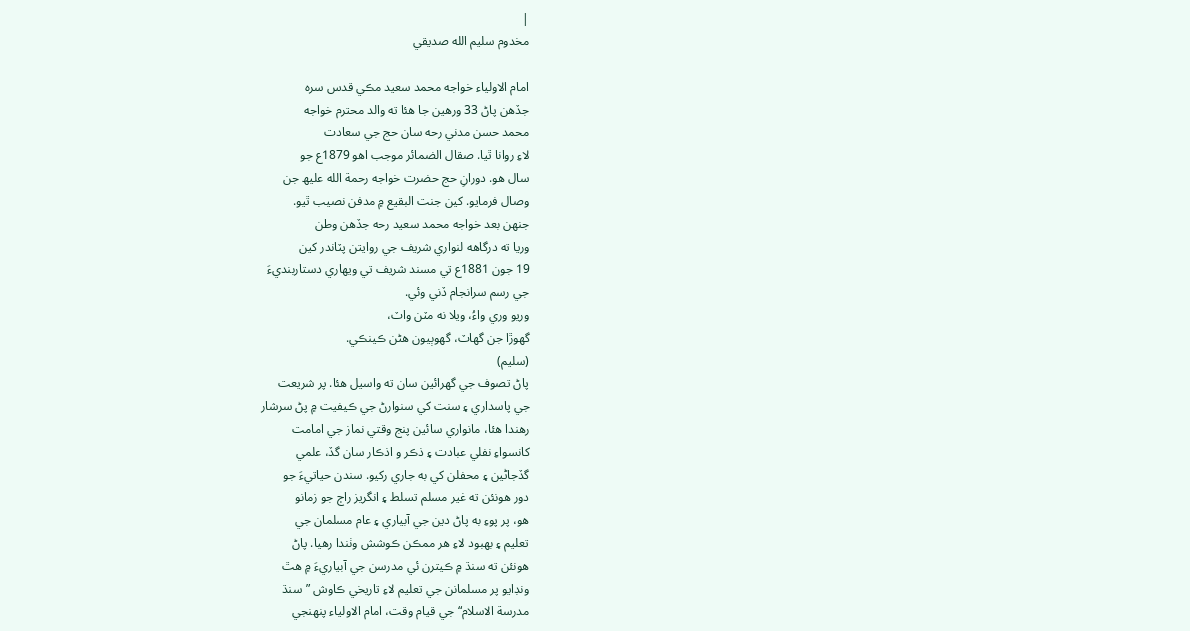|
مخدوم سليم الله صديقي

امام الاولياء خواجه محمد سعيد مڪي قدس سره
جڏهن پاڻ 33 ورهين جا هئا ته والد محترم خواجه
محمد حسن مدني رحه سان حج جي سعادت
لاءِ روانا ٿيا. صقال الضمائر موجب اهو 1879ع جو
سال هو. دورانِ حج حضرت خواجه رحمة الله عليھ جن
وصال فرمايو. کين جنت البقيع ۾ مدفن نصيب ٿيو.
جنھن بعد خواجه محمد سعيد رحه جڏهن وطن
وريا ته درگاهه لنواري شريف جي روايتن پٽاندر کين
19 جون 1881ع تي مسند شريف تي ويھاري دستاربنديءَ
جي رسم سرانجام ڏني وئي.
وريو وري واءُ، ويلا نه مٽن واٽ،
گهوڙا جن گهاٽ، گهوٻيون هڻن ڪينڪي.
(سليم)
پاڻ تصوف جي گهرائين سان ته واسيل هئا. پر شريعت
جي پاسداري ۽ سنت کي سنوارڻ جي ڪيفيت ۾ پڻ سرشار
رهندا هئا، مانواري سائين پنج وقتي نماز جي امامت
کانسواءِ نفلي عبادت ۽ ذڪر و اذڪار سان گڏ، علمي
گڏجاڻين ۽ محفلن کي به جاري رکيو. سندن حياتيءَ جو
دور هونئن ته غير مسلم تسلط ۽ انگريز راڄ جو زمانو
هو، پر پوءِ به پاڻ دين جي آبياري ۽ عام مسلمان جي
تعليم ۽ بھبود لاءِ هر ممڪن ڪوشش وٺندا رهيا. پاڻ
هونئن ته سنڌ ۾ ڪيترن ئي مدرسن جي آبياريءَ ۾ هٿ
ونڊايو پر مسلمانن جي تعليم لاءِ تاريخي ڪاوش ”سنڌ
مدرسة الاسلام“ جي قيام وقت، امام الاولياء پنھنجي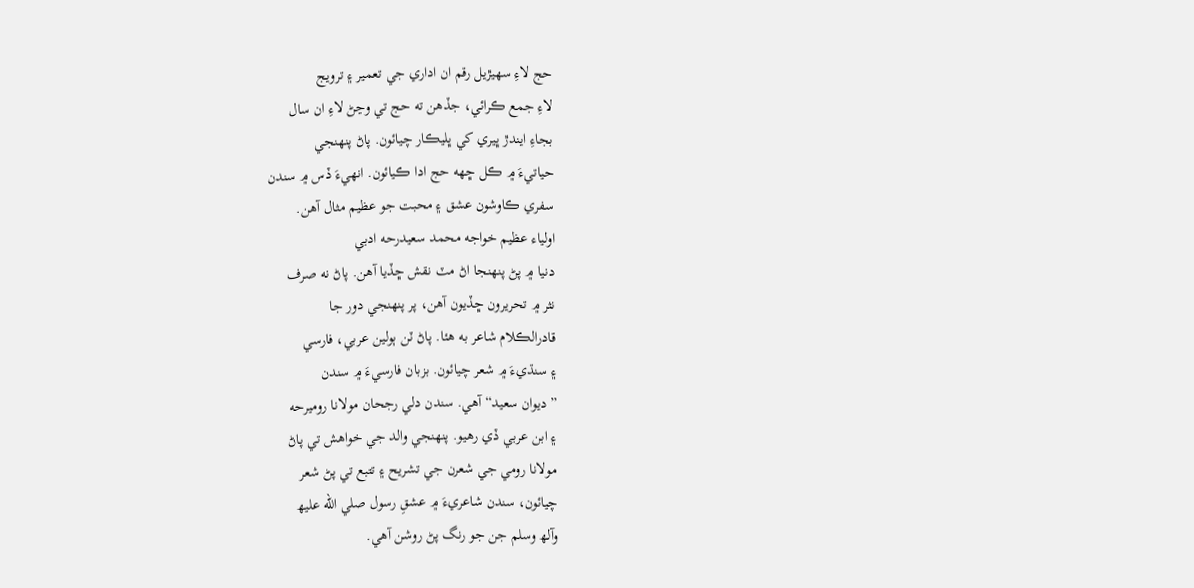حج لاءِ سھيڙيل رقم ان اداري جي تعمير ۽ ترويج
لاءِ جمع ڪرائي، جڏهن ته حج تي وڃڻ لاءِ ان سال
بجاءِ ايندڙ ڀيري کي ڀليڪار چيائون. پاڻ پنھنجي
حياتيءَ ۾ ڪل ڇھه حج ادا ڪيائون. انھيءَ ڏس ۾ سندن
سفري ڪاوشون عشق ۽ محبت جو عظيم مثال آهن.
اولياء عظيم خواجه محمد سعيدرحه ادبي
دنيا ۾ پڻ پنھنجا اڻ مٽ نقش ڇڏيا آهن. پاڻ نه صرف
نثر ۾ تحريرون ڇڏيون آهن، پر پنھنجي دور جا
قادرالڪلام شاعر به هئا. پاڻ ٽن ٻولين عربي، فارسي
۽ سنڌيءَ ۾ شعر چيائون. بزبان فارسيءَ ۾ سندن
”ديوان سعيد“ آهي. سندن دلي رجحان مولانا روميرحه
۽ ابن عربي ڏي رهيو. پنھنجي والد جي خواهش تي پاڻ
مولانا رومي جي شعرن جي تشريح ۽ تتبع تي پڻ شعر
چيائون، سندن شاعريءَ ۾ عشقِ رسول صلي الله عليھ
وآلھ وسلم جن جو رنگ پڻ روشن آهي.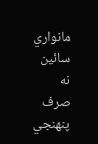مانواري سائين نه صرف پنھنجي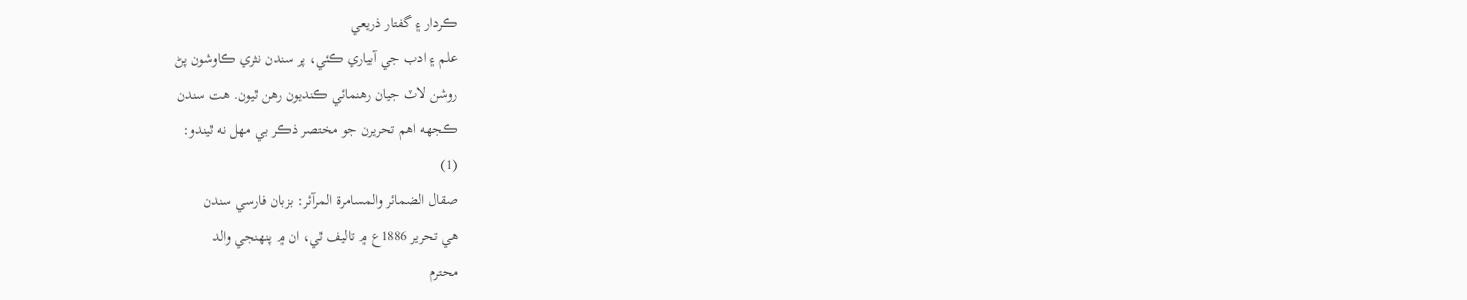ڪردار ۽ گفتار ذريعي
علم ۽ ادب جي آبياري ڪئي، پر سندن نثري ڪاوشون پڻ
روشن لاٽ جيان رهنمائي ڪنديون رهن ٿيون. هت سندن
ڪجهه اهم تحريرن جو مختصر ذڪر بي مھل نه ٿيندو:
(1)
صقال الضمائر والمسامرة المرآئر: بزبان فارسي سندن
هي تحرير 1886ع ۾ تاليف ٿي، ان ۾ پنھنجي والد
محترم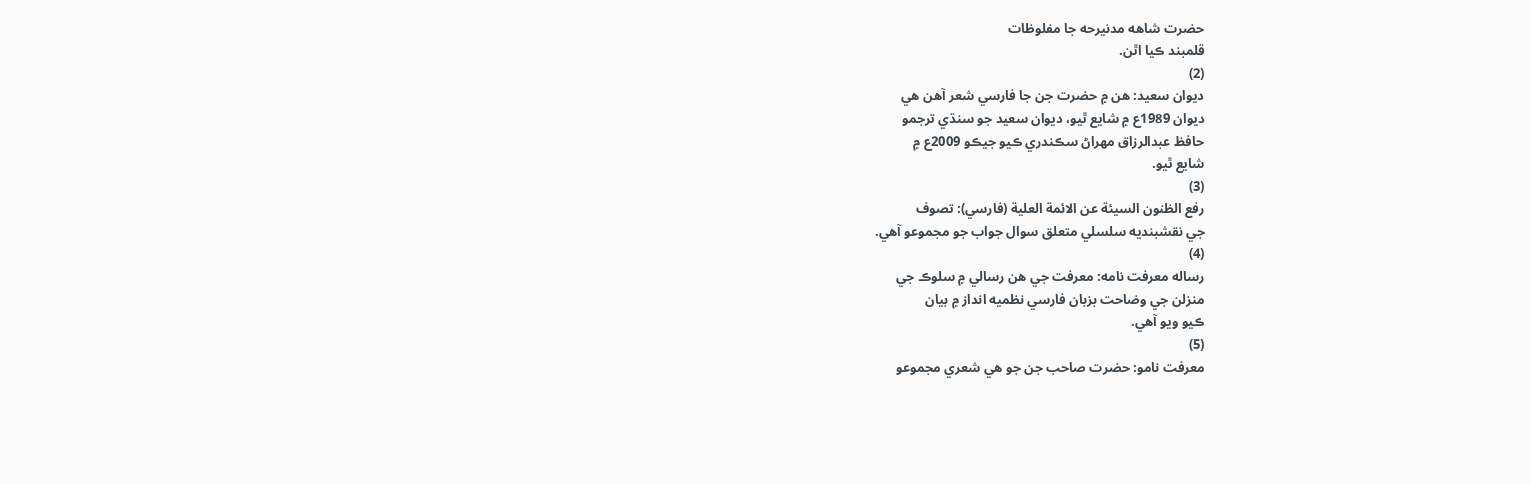حضرت شاهه مدنيرحه جا مفلوظات
قلمبند ڪيا اٿن.
(2)
ديوان سعيد: هن ۾ حضرت جن جا فارسي شعر آهن هي
ديوان 1989ع ۾ شايع ٿيو، ديوان سعيد جو سنڌي ترجمو
حافظ عبدالرزاق مھراڻ سڪندري ڪيو جيڪو 2009ع ۾
شايع ٿيو.
(3)
رفع الظنون السيئة عن الائمة العلية (فارسي): تصوف
جي نقشبنديه سلسلي متعلق سوال جواب جو مجموعو آهي.
(4)
رساله معرفت نامه: معرفت جي هن رسالي ۾ سلوڪ جي
منزلن جي وضاحت بزبان فارسي نظميه انداز ۾ بيان
ڪيو ويو آهي.
(5)
معرفت نامو: حضرت صاحب جن جو هي شعري مجموعو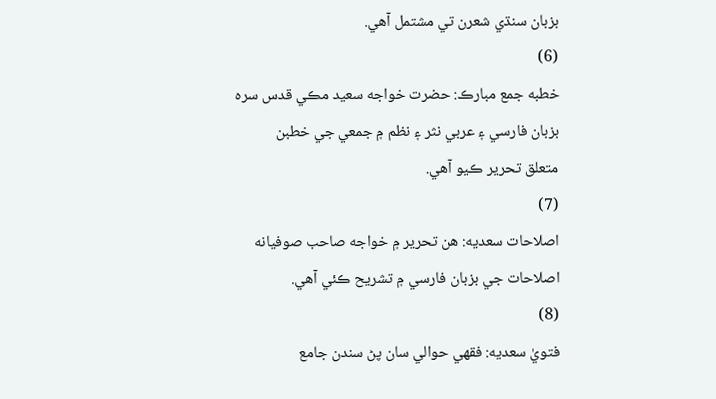بزبان سنڌي شعرن تي مشتمل آهي.
(6)
خطبه جمع مبارڪ: حضرت خواجه سعيد مڪي قدس سره
بزبان فارسي ۽ عربي نثر ۽ نظم ۾ جمعي جي خطبن
متعلق تحرير ڪيو آهي.
(7)
اصلاحات سعديه: هن تحرير ۾ خواجه صاحب صوفيانه
اصلاحات جي بزبان فارسي ۾ تشريح ڪئي آهي.
(8)
فتويٰ سعديه: فقھي حوالي سان پڻ سندن جامع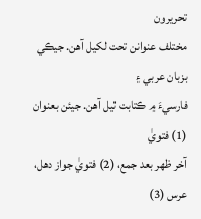تحريرون
مختلف عنوانن تحت لکيل آهن. جيڪي بزبان عربي ۽
فارسيءَ ۾ ڪتابت ٿيل آهن. جيئن بعنوان (1) فتويٰ
آخر ظھر بعد جمع، (2) فتويٰ جواز دهل، عرس (3)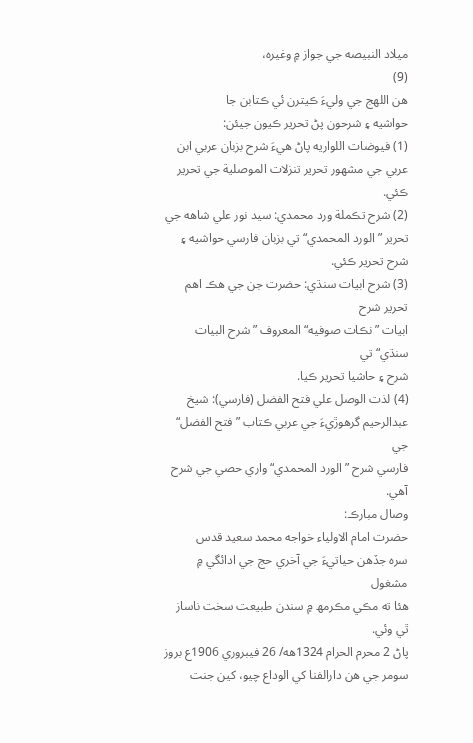ميلاد النبيصه جي جواز ۾ وغيره،
(9)
هن اللهج جي وليءَ ڪيترن ئي ڪتابن جا
حواشيه ۽ شرحون پڻ تحرير ڪيون جيئن:
(1) فيوضات اللواريه پاڻ هيءَ شرح بزبان عربي ابن
عربي جي مشھور تحرير تنزلات الموصلية جي تحرير
ڪئي.
(2) شرح تڪملة ورد محمدي: سيد نور علي شاهه جي
تحرير ”الورد المحمدي“ تي بزبان فارسي حواشيه ۽
شرح تحرير ڪئي.
(3) شرح ابيات سنڌي: حضرت جن جي هڪ اهم تحرير شرح
ابيات ”نڪات صوفيه“ المعروف ”شرح البيات سنڌي“ تي
شرح ۽ حاشيا تحرير ڪيا.
(4) لذت الوصل علي فتح الفضل (فارسي): شيخ
عبدالرحيم گرهوڙيءَ جي عربي ڪتاب ”فتح الفضل“ جي
فارسي شرح ”الورد المحمدي“ واري حصي جي شرح آهي.
وصال مبارڪ:
حضرت امام الاولياء خواجه محمد سعيد قدس
سره جڏهن حياتيءَ جي آخري حج جي ادائگي ۾ مشغول
هئا ته مڪي مڪرمھ ۾ سندن طبيعت سخت ناساز ٿي وئي.
پاڻ 2 محرم الحرام 1324هه/ 26 فيبروري 1906ع بروز
سومر جي هن دارالفنا کي الوداع چيو، کين جنت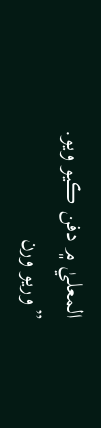المعليٰ ۾ دفن ڪيو ويو.
”وريو ورن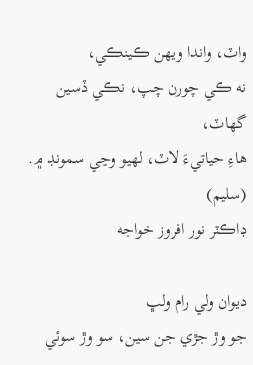واٽ، واندا ويھن ڪينڪي،
نه ڪي چورن چپ، نڪي ڏسين گهاٽ،
هاءِ حياتيءَ لاٽ، لھيو وڃي سمونڊ ۾.
(سليم)
ڊاڪٽر نور افروز خواجه

ديوان ولي رام ولڀ
جو وڙ جڙي جن سين، سو وڙ سوئي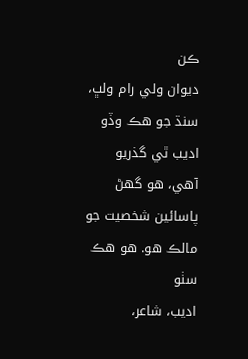ڪن
ديوان ولي رام ولڀ، سنڌ جو هڪ وڏو اديب ٿي گذريو
آهي، هو گهڻ پاسائين شخصيت جو مالڪ هو. هو هڪ سٺو
اديب، شاعر،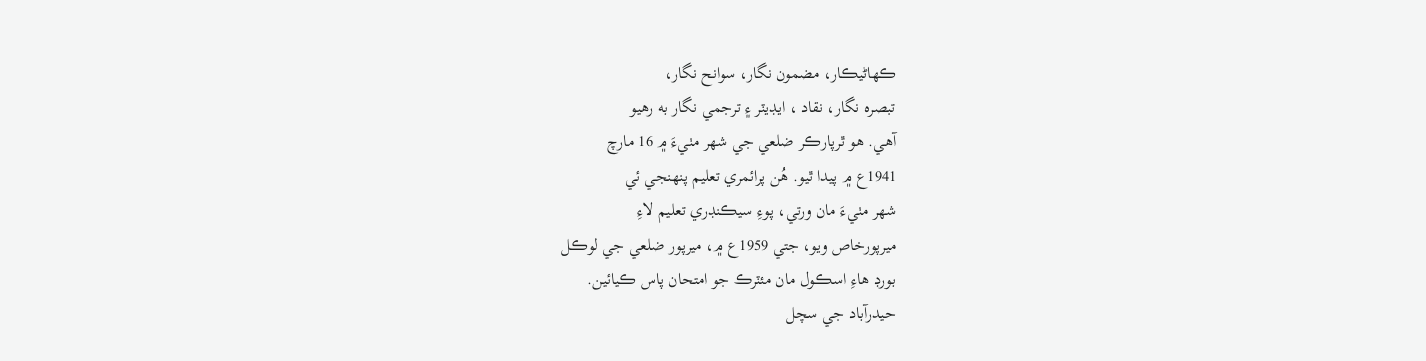ڪھاڻيڪار، مضمون نگار، سوانح نگار،
تبصره نگار، نقاد ، ايڊيٽر ۽ ترجمي نگار به رهيو
آهي. هو ٿرپارڪر ضلعي جي شھر مٺيءَ ۾ 16 مارچ
1941ع ۾ پيدا ٿيو. هُن پرائمري تعليم پنھنجي ئي
شھر مٺيءَ مان ورتي، پوءِ سيڪنڊري تعليم لاءِ
ميرپورخاص ويو، جتي 1959ع ۾، ميرپور ضلعي جي لوڪل
بورڊ هاءِ اسڪول مان مئٽرڪ جو امتحان پاس ڪيائين.
حيدرآباد جي سچل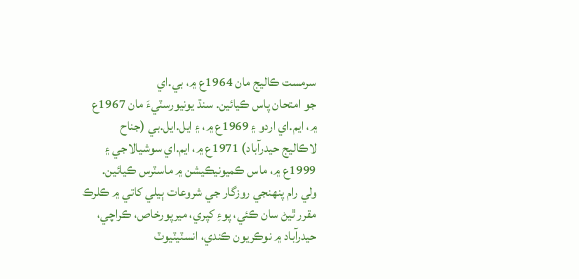سرمست ڪاليج مان 1964ع ۾، بي.اي
جو امتحان پاس ڪيائين. سنڌ يونيورسٽيءَ مان 1967ع
۾، ايم.اي اردو ۽ 1969ع ۾، ۽ ايل.ايل.بي (جناح
لاڪاليج حيدرآباد) 1971ع ۾، ايم.اي سوشيالاجي ۽
1999ع ۾، ماس ڪميونيڪيشن ۾ ماسٽرس ڪيائين.
ولي رام پنھنجي روزگار جي شروعات ٻيلي کاتي ۾ ڪلرڪ
مقرر ٿيڻ سان ڪئي، پوءِ کپري، ميرپورخاص، ڪراچي،
حيدرآباد ۾ نوڪريون ڪندي، انسٽيٽيوٽ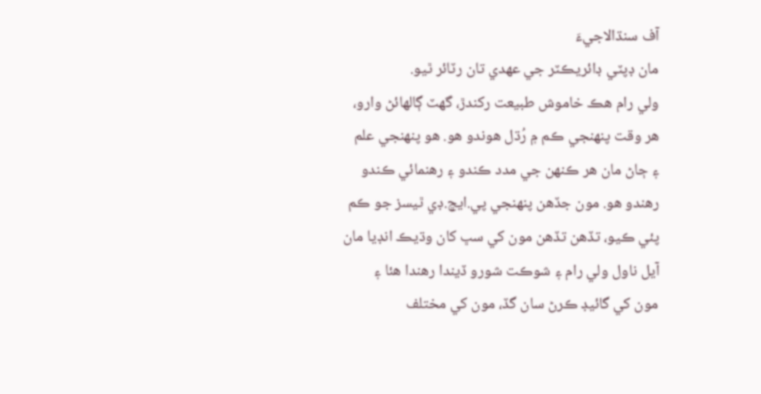آف سنڌالاجيءَ
مان ڊپٽي ڊائريڪٽر جي عھدي تان رٽائر ٿيو.
ولي رام هڪ خاموش طبيعت رکندڙ، گهٽ ڳالھائڻ وارو،
هر وقت پنھنجي ڪم ۾ رُڌل هوندو هو. هو پنھنجي علم
۽ ڄاڻ مان هر ڪنھن جي مدد ڪندو ۽ رهنمائي ڪندو
رهندو هو. مون جڏهن پنھنجي پي.ايڇ.ڊي ٿيسز جو ڪم
پئي ڪيو، تڏهن تڏهن مون کي سڀ کان وڌيڪ انڊيا مان
آيل ناول ولي رام ۽ شوڪت شورو ڏيندا رهندا هئا ۽
مون کي گائيڊ ڪرڻ سان گڏ، مون کي مختلف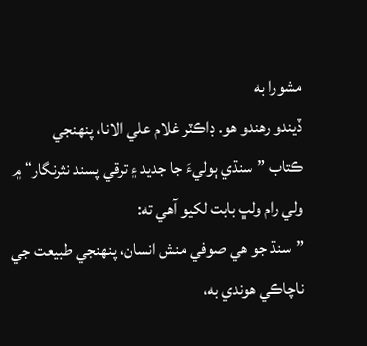مشورا به
ڏيندو رهندو هو. ڊاڪٽر غلام علي الانا، پنھنجي
ڪتاب ”سنڌي ٻوليءَ جا جديد ۽ ترقي پسند نثرنگار“ ۾
ولي رام ولڀ بابت لکيو آهي ته:
”سنڌ جو هي صوفي منش انسان، پنھنجي طبيعت جي
ناچاڪي هوندي به،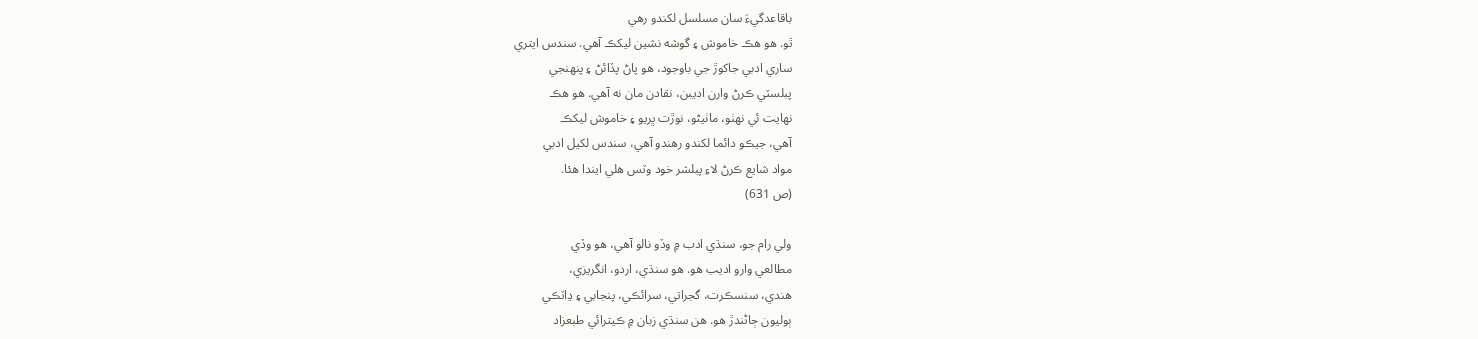باقاعدگيءَ سان مسلسل لکندو رهي
ٿو. هو هڪ خاموش ۽ گوشه نشين ليکڪ آهي. سندس ايتري
ساري ادبي جاکوڙ جي باوجود، هو پاڻ پڏائڻ ۽ پنھنجي
پبلسٽي ڪرڻ وارن اديبن، نقادن مان نه آهي. هو هڪ
نھايت ئي نھٺو، ماٺيڻو، نوڙت ڀريو ۽ خاموش ليکڪ
آهي، جيڪو دائما لکندو رهندو آهي، سندس لکيل ادبي
مواد شايع ڪرڻ لاءِ پبلشر خود وٽس هلي ايندا هئا.
(ص 631)

ولي رام جو، سنڌي ادب ۾ وڏو نالو آهي، هو وڏي
مطالعي وارو اديب هو. هو سنڌي، اردو، انگريزي،
هندي، سنسڪرت، گجراتي، سرائڪي، پنجابي ۽ ڍاٽڪي
ٻوليون ڄاڻندڙ هو. هن سنڌي زبان ۾ ڪيترائي طبعزاد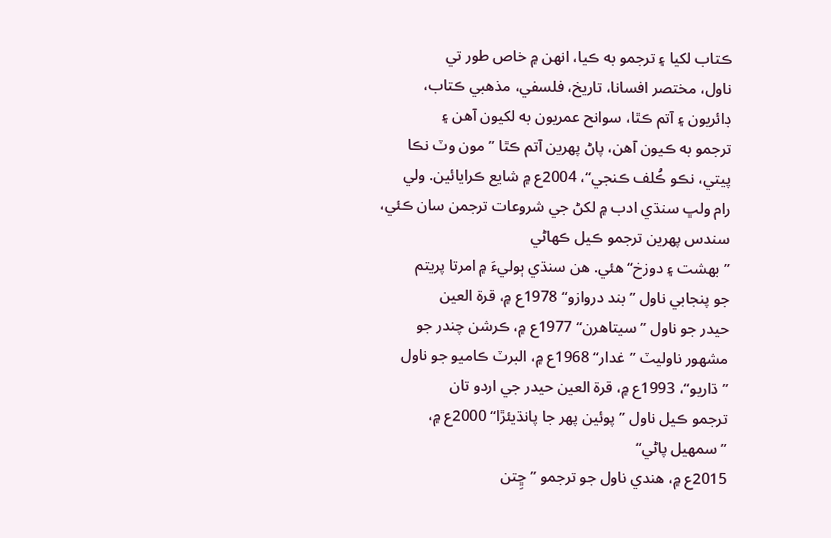ڪتاب لکيا ۽ ترجمو به ڪيا، انھن ۾ خاص طور تي
ناول، مختصر افسانا، تاريخ، فلسفي، مذهبي ڪتاب،
ڊائريون ۽ آتم ڪٿا، سوانح عمريون به لکيون آهن ۽
ترجمو به ڪيون آهن، پاڻ پھرين آتم ڪٿا ”مون وٽ نڪا
پيتي، نڪو ڪُلف ڪنجي“، 2004ع ۾ شايع ڪرايائين. ولي
رام ولڀ سنڌي ادب ۾ لکڻ جي شروعات ترجمن سان ڪئي،
سندس پھرين ترجمو ڪيل ڪھاڻي
”بھشت ۽ دوزخ“ هئي. هن سنڌي ٻوليءَ ۾ امرتا پريتم
جو پنجابي ناول ”بند دروازو“ 1978ع ۾، قرة العين
حيدر جو ناول ”سيتاهرن“ 1977ع ۾، ڪرشن چندر جو
مشھور ناوليٽ ”غدار“ 1968ع ۾، البرٽ ڪاميو جو ناول
”ڌاريو“، 1993ع ۾، قرة العين حيدر جي اردو تان
ترجمو ڪيل ناول ”پوئين پھر جا پانڌيئڙا“ 2000ع ۾،
”سمھيل پاڻي“
2015ع ۾، هندي ناول جو ترجمو ”ڇِتن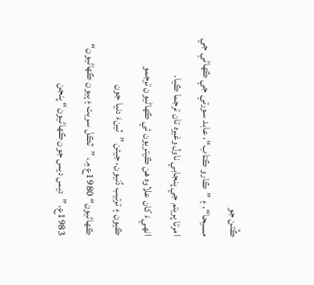ڪُتن جو
مسيحا“، ۽ ”ڪارو ڪتاب“، عابد سورتي جي ڪھاڻي جي
امرتا پريتم جي پنجابي ناول وغيره تان ترجما ڪيا.
انھيءَ کان علاوه هن ڪيتريون ئي ڪھاڻيون ترجمو
ڪيون ۽ ترتيب ڏنيون، جيئن ”ٽينءَ دنيا جون
ڪھاڻيون“ 1980ع ۾، ”ٿڪل سريت ۽ ٻيون ڪھاڻيون“
1983ع، ”ديس ديس جون ڪھاڻيون“ پنجن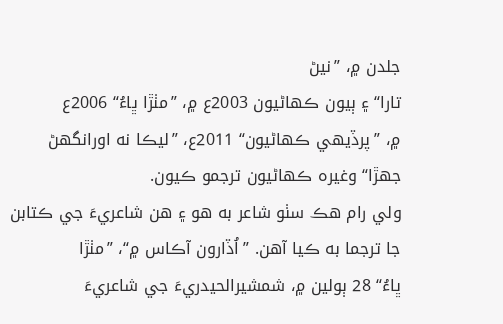جلدن ۾، ”نيڻ
تارا“ ۽ ٻيون ڪھاڻيون 2003ع ۾، ”مٺڙا ڀاءُ“ 2006ع
۾، ”پرڏيھي ڪھاڻيون“ 2011ع، ”ليڪا نه اورانگهڻ
جھڙا“ وغيره ڪھاڻيون ترجمو ڪيون.
ولي رام هڪ سٺو شاعر به هو ۽ هن شاعريءَ جي ڪتابن
جا ترجما به ڪيا آهن. ”اُڏارون آڪاس ۾“، ”مٺڙا
ڀاءُ“ 28 ٻولين ۾، شمشيرالحيدريءَ جي شاعريءَ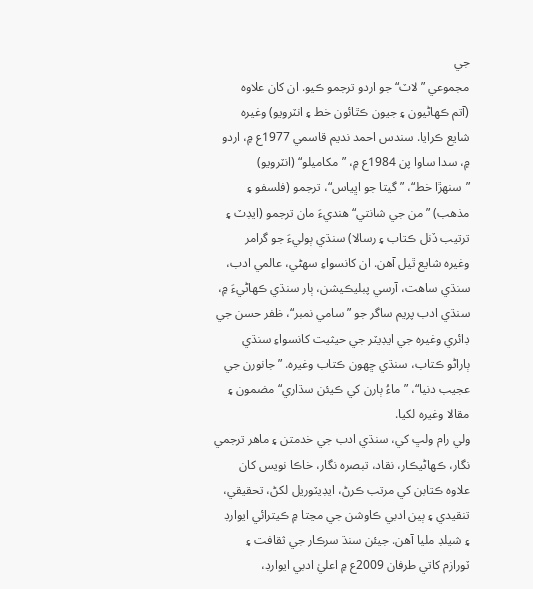جي
مجموعي ”لاٽ“ جو اردو ترجمو ڪيو. ان کان علاوه
(آتم ڪھاڻيون ۽ جيون ڪٿائون خط ۽ انٽرويو) وغيره
شايع ڪرايا. سندس احمد نديم قاسمي 1977ع ۾، اردو
۾، سدا ساوا پن 1984ع ۾، ”مکاميلو“ (انٽرويو)
”سنھڙا خط“، ”گيتا جو اڀياس“، ترجمو (فلسفو ۽
مذهب) ”من جي شانتي“ هنديءَ مان ترجمو (ايڊٽ ۽
ترتيب ڏنل ڪتاب ۽ رسالا) سنڌي ٻوليءَ جو گرامر
وغيره شايع ٿيل آهن. ان کانسواءِ سھڻي، عالمي ادب،
سنڌي ساهت، آرسي پبليڪيشن، ٻار سنڌي ڪھاڻيءَ ۾،
سنڌي ادب پريم ساگر جو ”سامي نمبر“، ظفر حسن جي
ڊائري وغيره جي ايڊيٽر جي حيثيت کانسواءِ سنڌي
ٻاراڻو ڪتاب، سنڌي ڇھون ڪتاب وغيره. ”جانورن جي
عجيب دنيا“، ”ماءُ ٻارن کي ڪيئن سڌاري“ مضمون ۽
مقالا وغيره لکيا.
ولي رام ولڀ کي، سنڌي ادب جي خدمتن ۽ ماهر ترجمي
نگار، ڪھاڻيڪار، نقاد، تبصره نگار، خاڪا نويس کان
علاوه ڪتابن کي مرتب ڪرڻ، ايڊيٽوريل لکڻ، تحقيقي،
تنقيدي ۽ ٻين ادبي ڪاوشن جي مڃتا ۾ ڪيترائي ايوارڊ
۽ شيلڊ مليا آهن. جيئن سنڌ سرڪار جي ثقافت ۽
ٽورازم کاتي طرفان 2009ع ۾ اعليٰ ادبي ايوارڊ،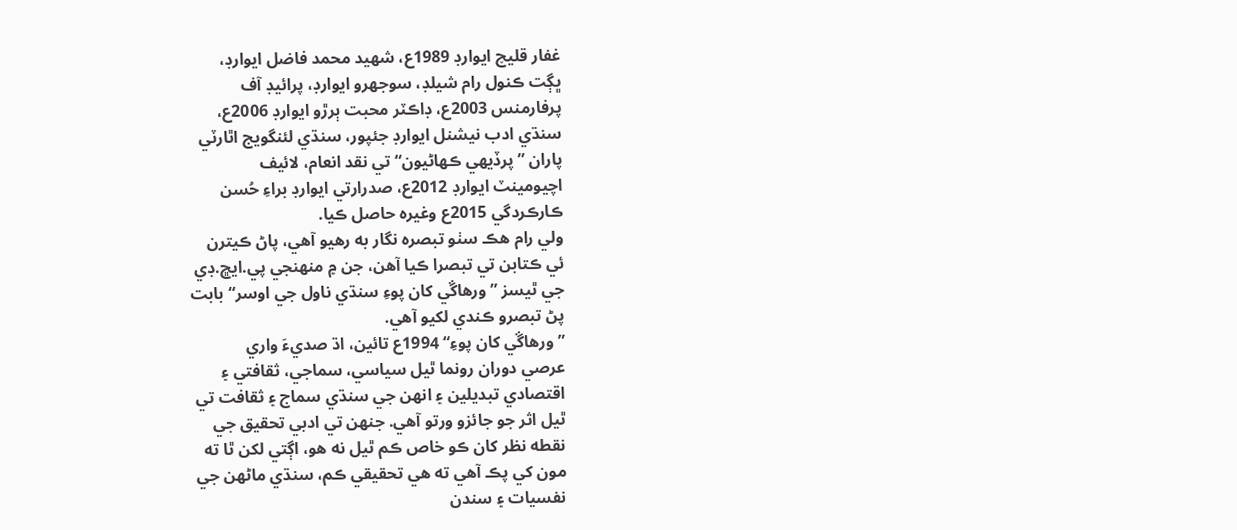غفار قليچ ايوارڊ 1989ع، شھيد محمد فاضل ايوارڊ،
ڀڳت ڪنول رام شيلڊ، سوجهرو ايوارڊ، پرائيڊ آف
پرفارمنس 2003ع، ڊاڪٽر محبت ٻرڙو ايوارڊ 2006ع،
سنڌي ادب نيشنل ايوارڊ جئپور، سنڌي لئنگويج اٿارٽي
پاران ”پرڏيھي ڪھاڻيون“ تي نقد انعام، لائيف
اچيومينٽ ايوارڊ 2012ع، صدرارتي ايوارڊ براءِ حُسن
ڪارڪردگي 2015ع وغيره حاصل ڪيا.
ولي رام هڪ سٺو تبصره نگار به رهيو آهي، پاڻ ڪيترن
ئي ڪتابن تي تبصرا ڪيا آهن، جن ۾ منھنجي پي.ايڇ.ڊي
جي ٿيسز ”ورهاڱي کان پوءِ سنڌي ناول جي اوسر“ بابت
پڻ تبصرو ڪندي لکيو آهي.
”ورهاڱي کان پوءِ“ 1994ع تائين، اڌ صديءَ واري
عرصي دوران رونما ٿيل سياسي، سماجي، ثقافتي ۽
اقتصادي تبديلين ۽ انھن جي سنڌي سماج ۽ ثقافت تي
ٿيل اثر جو جائزو ورتو آهي. جنھن تي ادبي تحقيق جي
نقطه نظر کان ڪو خاص ڪم ٿيل نه هو، اڳتي لکن ٿا ته
مون کي پڪ آهي ته هي تحقيقي ڪم، سنڌي ماڻھن جي
نفسيات ۽ سندن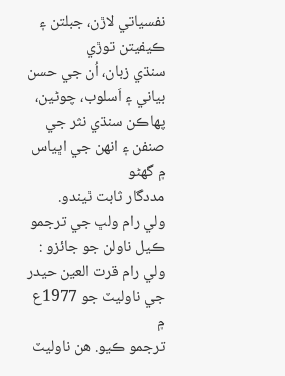نفسياتي لاڙن، جبلتن ۽ ڪيفيتن توڙي
سنڌي زبان، اُن جي حسن بياني ۽ اَسلوب، چوڻين،
پھاڪن سنڌي نثر جي صنفن ۽ انھن جي اڀياس ۾ گهڻو
مددگار ثابت ٿيندو.
ولي رام ولڀ جي ترجمو ڪيل ناولن جو جائزو :
ولي رام قرت العين حيدر جي ناوليٽ جو 1977ع ۾
ترجمو ڪيو. هن ناوليٽ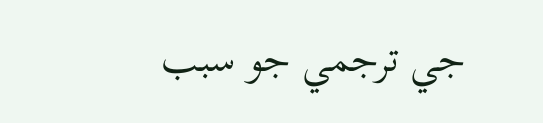جي ترجمي جو سبب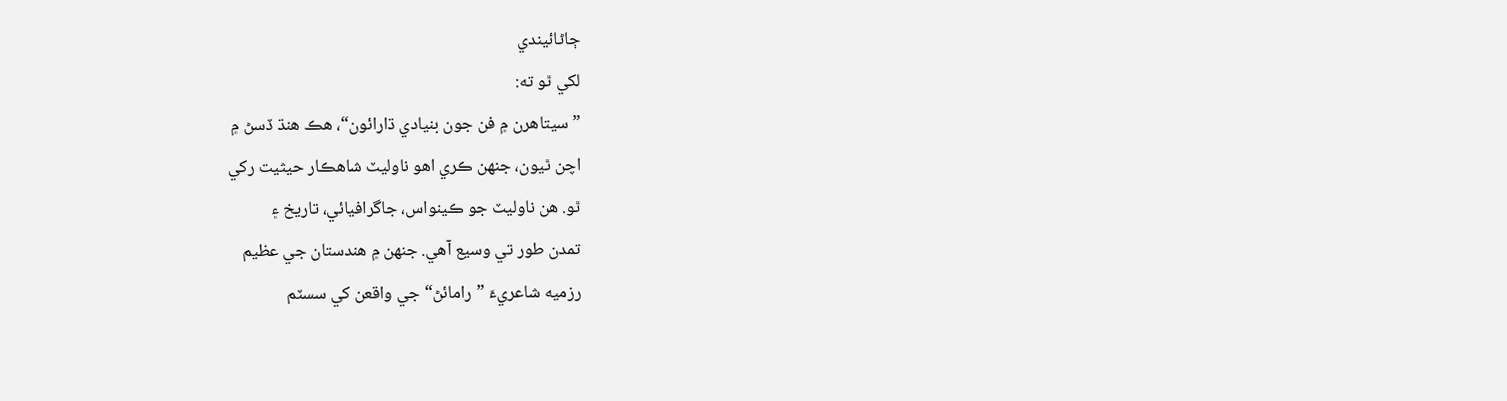ڄاڻائيندي
لکي ٿو ته:
”سيتاهرن ۾ فن جون بنيادي ڌارائون“، هڪ هنڌ ڏسڻ ۾
اچن ٿيون، جنھن ڪري اهو ناوليٽ شاهڪار حيثيت رکي
ٿو. هن ناوليٽ جو ڪينواس، جاگرافيائي، تاريخ ۽
تمدن طور تي وسيع آهي. جنھن ۾ هندستان جي عظيم
رزميه شاعريءَ ”رامائڻ“ جي واقعن کي سسٽم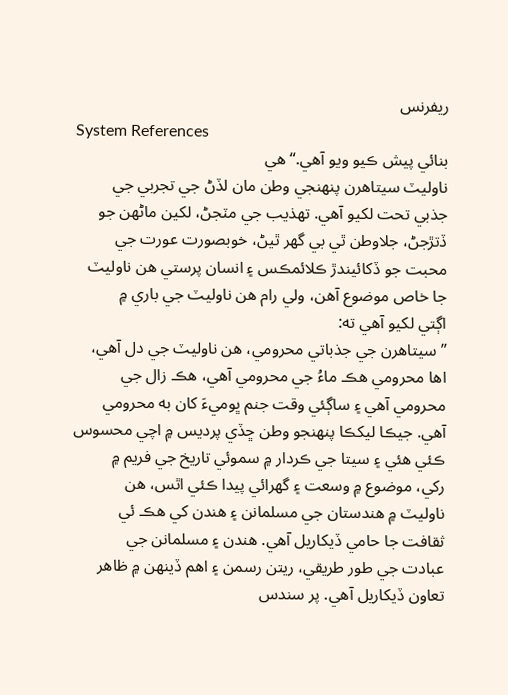ريفرنس
System References
بنائي پيش ڪيو ويو آهي.“ هي
ناوليٽ سيتاهرن پنھنجي وطن مان لڏڻ جي تجربي جي
جذبي تحت لکيو آهي. تھذيب جي مٽجڻ، لکين ماڻھن جو
ڏتڙجڻ، جلاوطن ٿي بي گهر ٿيڻ، خوبصورت عورت جي
محبت جو ڏکائيندڙ ڪلائمڪس ۽ انسان پرستي هن ناوليٽ
جا خاص موضوع آهن، ولي رام هن ناوليٽ جي باري ۾
اڳتي لکيو آهي ته:
”سيتاهرن جي جذباتي محرومي، هن ناوليٽ جي دل آهي،
اها محرومي هڪ ماءُ جي محرومي آهي، هڪ زال جي
محرومي آهي ۽ ساڳئي وقت جنم ڀوميءَ کان به محرومي
آهي. جيڪا ليکڪا پنھنجو وطن ڇڏي پرديس ۾ اچي محسوس
ڪئي هئي ۽ سيتا جي ڪردار ۾ سموئي تاريخ جي فريم ۾
رکي، موضوع ۾ وسعت ۽ گهرائي پيدا ڪئي اٿس، هن
ناوليٽ ۾ هندستان جي مسلمانن ۽ هندن کي هڪ ئي
ثقافت جا حامي ڏيکاريل آهي. هندن ۽ مسلمانن جي
عبادت جي طور طريقي، ريتن رسمن ۽ اهم ڏينھن ۾ ظاهر
تعاون ڏيکاريل آهي. پر سندس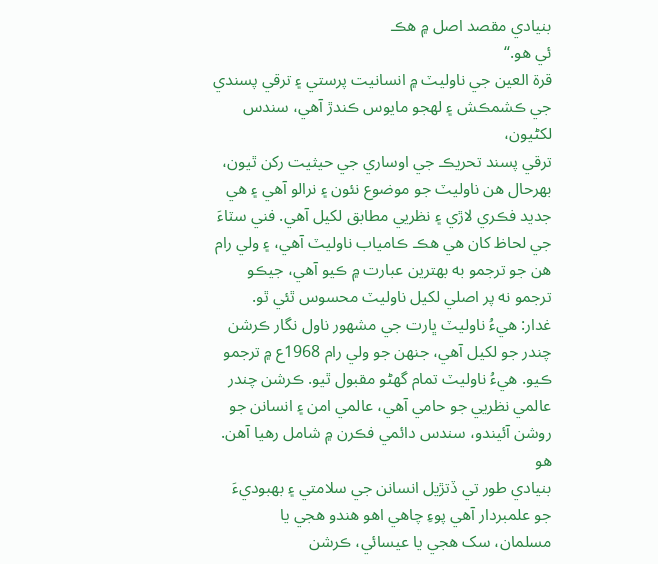بنيادي مقصد اصل ۾ هڪ
ئي هو.“
قرة العين جي ناوليٽ ۾ انسانيت پرستي ۽ ترقي پسندي
جي ڪشمڪش ۽ لھجو مايوس ڪندڙ آهي، سندس لکڻيون،
ترقي پسند تحريڪ جي اوساري جي حيثيت رکن ٿيون،
بھرحال هن ناوليٽ جو موضوع نئون ۽ نرالو آهي ۽ هي
جديد فڪري لاڙي ۽ نظريي مطابق لکيل آهي. فني سٽاءَ
جي لحاظ کان هي هڪ ڪامياب ناوليٽ آهي، ۽ ولي رام
هن جو ترجمو به بھترين عبارت ۾ ڪيو آهي، جيڪو
ترجمو نه پر اصلي لکيل ناوليٽ محسوس ٿئي ٿو.
غدار: هيءُ ناوليٽ ڀارت جي مشھور ناول نگار ڪرشن
چندر جو لکيل آهي، جنھن جو ولي رام 1968ع ۾ ترجمو
ڪيو. هيءُ ناوليٽ تمام گهڻو مقبول ٿيو. ڪرشن چندر
عالمي نظريي جو حامي آهي، عالمي امن ۽ انسانن جو
روشن آئيندو، سندس دائمي فڪرن ۾ شامل رهيا آهن. هو
بنيادي طور تي ڏتڙيل انسانن جي سلامتي ۽ بھبوديءَ
جو علمبردار آهي پوءِ چاهي اهو هندو هجي يا
مسلمان، سک هجي يا عيسائي، ڪرشن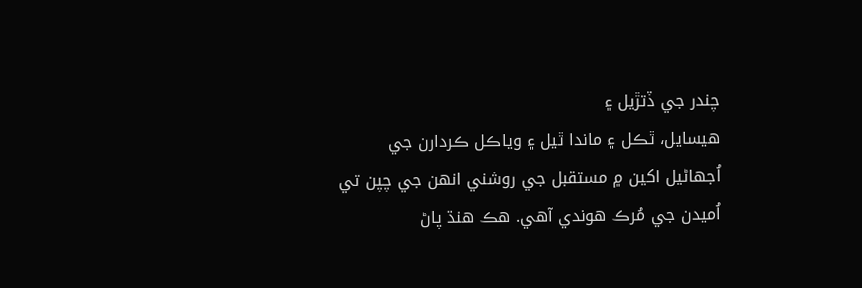چندر جي ڏتڙيل ۽
هيسايل، ٿڪل ۽ ماندا ٿيل ۽ وياڪل ڪردارن جي
اُجهاڻيل اکين ۾ مستقبل جي روشني انھن جي چپن تي
اُميدن جي مُرڪ هوندي آهي. هڪ هنڌ پاڻ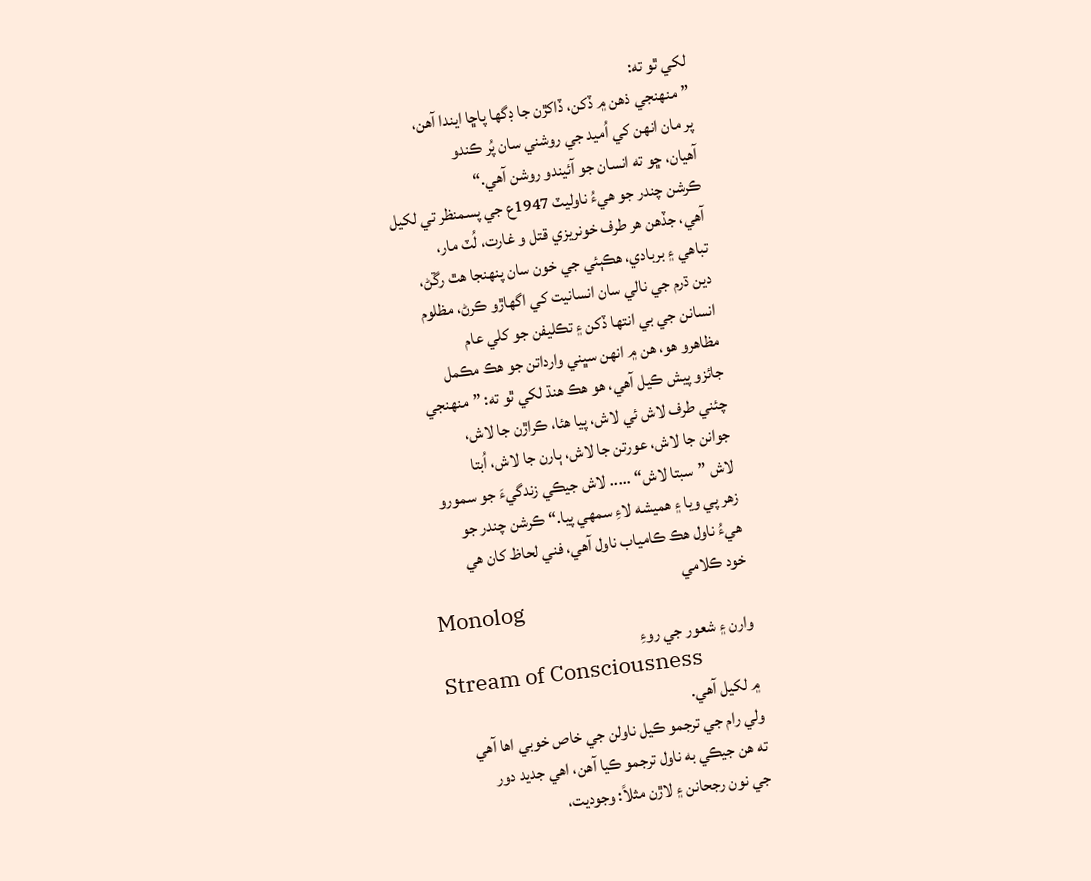لکي ٿو ته:
”منھنجي ذهن ۾ ڏکن، ڏاکڙن جا ڊگها پاڇا ايندا آهن،
پر مان انھن کي اُميد جي روشني سان پُر ڪندو
آهيان، ڇو ته انسان جو آئيندو روشن آهي.“
ڪرشن چندر جو هيءُ ناوليٽ 1947ع جي پسمنظر تي لکيل
آهي، جڏهن هر طرف خونريزي قتل و غارت، لُٽ مار،
تباهي ۽ بربادي، هڪٻئي جي خون سان پنھنجا هٿ رڱڻ،
دين ڌرم جي نالي سان انسانيت کي اگهاڙو ڪرڻ، مظلوم
انسانن جي بي انتھا ڏکن ۽ تڪليفن جو کلي عام
مظاهرو هو، هن ۾ انھن سڀني وارداتن جو هڪ مڪمل
جائزو پيش ڪيل آهي، هو هڪ هنڌ لکي ٿو ته: ”منھنجي
چئني طرف لاش ئي لاش، پيا هئا، ڪراڙن جا لاش،
جوانن جا لاش، عورتن جا لاش، ٻارن جا لاش، اُبتا
لاش ”سبتا لاش“ ..... لاش جيڪي زندگيءَ جو سمورو
زهر پي ويا ۽ هميشه لاءِ سمھي پيا.“ ڪرشن چندر جو
هيءُ ناول هڪ ڪامياب ناول آهي، فني لحاظ کان هي
خود ڪلامي
Monolog
وارن ۽ شعور جي روءِ
Stream of Consciousness
۾ لکيل آهي.
ولي رام جي ترجمو ڪيل ناولن جي خاص خوبي اها آهي
ته هن جيڪي به ناول ترجمو ڪيا آهن، اهي جديد دور
جي نون رجحانن ۽ لاڙن مثلاً: وجوديت،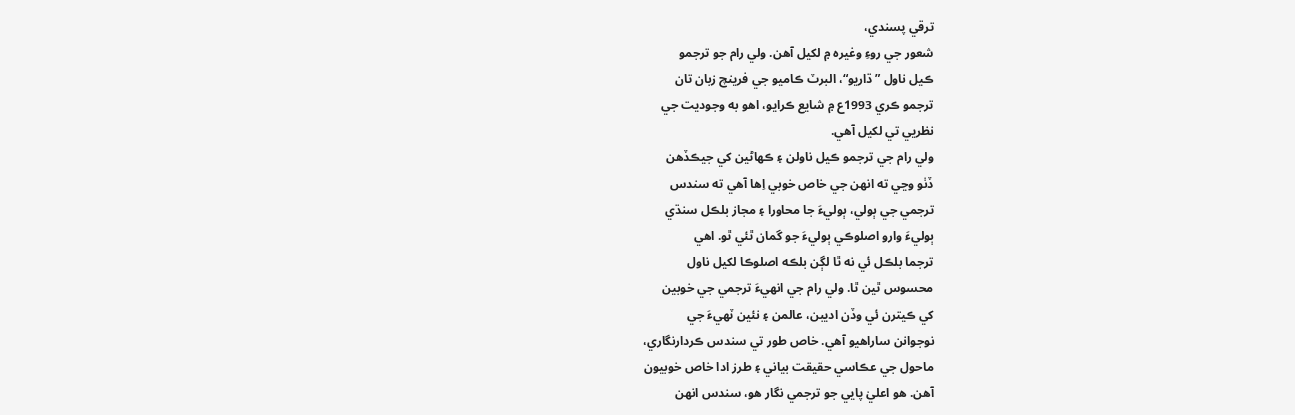ترقي پسندي،
شعور جي روءِ وغيره ۾ لکيل آهن. ولي رام جو ترجمو
ڪيل ناول ”ڌاريو“، البرٽ ڪاميو جي فرينچ زبان تان
ترجمو ڪري 1993ع ۾ شايع ڪرايو، اهو به وجوديت جي
نظريي تي لکيل آهي.
ولي رام جي ترجمو ڪيل ناولن ۽ ڪھاڻين کي جيڪڏهن
ڏٺو وڃي ته انھن جي خاص خوبي اِها آهي ته سندس
ترجمي جي ٻولي، ٻوليءَ جا محاورا ۽ مجاز بلڪل سنڌي
ٻوليءَ وارو اصلوڪي ٻوليءَ جو گمان ٿئي ٿو. اهي
ترجما بلڪل ئي نه ٿا لڳن بلڪه اصلوڪا لکيل ناول
محسوس ٿين ٿا. ولي رام جي انھيءَ ترجمي جي خوبين
کي ڪيترن ئي وڏن اديبن، عالمن ۽ نئين ٽھيءَ جي
نوجوانن ساراهيو آهي. خاص طور تي سندس ڪردارنگاري،
ماحول جي عڪاسي حقيقت بياني ۽ طرز ادا خاص خوبيون
آهن. هو اعليٰ پايي جو ترجمي نگار هو، سندس انھن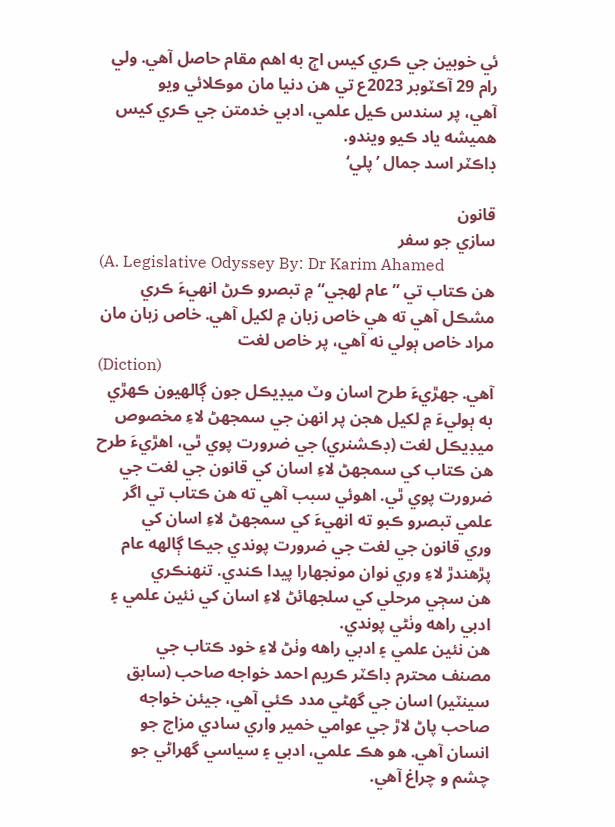ئي خوبين جي ڪري کيس اڄ به اهم مقام حاصل آهي. ولي
رام 29 آڪٽوبر 2023ع تي هن دنيا مان موڪلائي ويو
آهي، پر سندس ڪيل علمي، ادبي خدمتن جي ڪري کيس
هميشه ياد ڪيو ويندو.
ڊاڪٽر اسد جمال ’پلي‘

قانون
سازي جو سفر
(A. Legislative Odyssey By: Dr Karim Ahamed
هن ڪتاب تي ”عام لھجي“ ۾ تبصرو ڪرڻ انھيءَ ڪري
مشڪل آهي ته هي خاص زبان ۾ لکيل آهي. خاص زبان مان
مراد خاص ٻولي نه آهي، پر خاص لغت
(Diction)
آهي. جھڙيءَ طرح اسان وٽ ميڊيڪل جون ڳالھيون ڪھڙي
به ٻوليءَ ۾ لکيل هجن پر انھن جي سمجهڻ لاءِ مخصوص
ميڊيڪل لغت (ڊڪشنري) جي ضرورت پوي ٿي، اهڙيءَ طرح
هن ڪتاب کي سمجهڻ لاءِ اسان کي قانون جي لغت جي
ضرورت پوي ٿي. اهوئي سبب آهي ته هن ڪتاب تي اگر
علمي تبصرو ڪبو ته انھيءَ کي سمجهڻ لاءِ اسان کي
وري قانون جي لغت جي ضرورت پوندي جيڪا ڳالھه عام
پڙهندڙ لاءِ وري نوان مونجهارا پيدا ڪندي. تنھنڪري
هن سڄي مرحلي کي سلجهائڻ لاءِ اسان کي نئين علمي ۽
ادبي راهه وٺڻي پوندي.
هن نئين علمي ۽ ادبي راهه وٺڻ لاءِ خود ڪتاب جي
مصنف محترم ڊاڪٽر ڪريم احمد خواجه صاحب (سابق
سينٽير) اسان جي گهڻي مدد ڪئي آهي، جيئن خواجه
صاحب پاڻ لاڙ جي عوامي خمير واري سادي مزاج جو
انسان آهي. هو هڪ علمي، ادبي ۽ سياسي گهراڻي جو
چشم و چراغ آهي.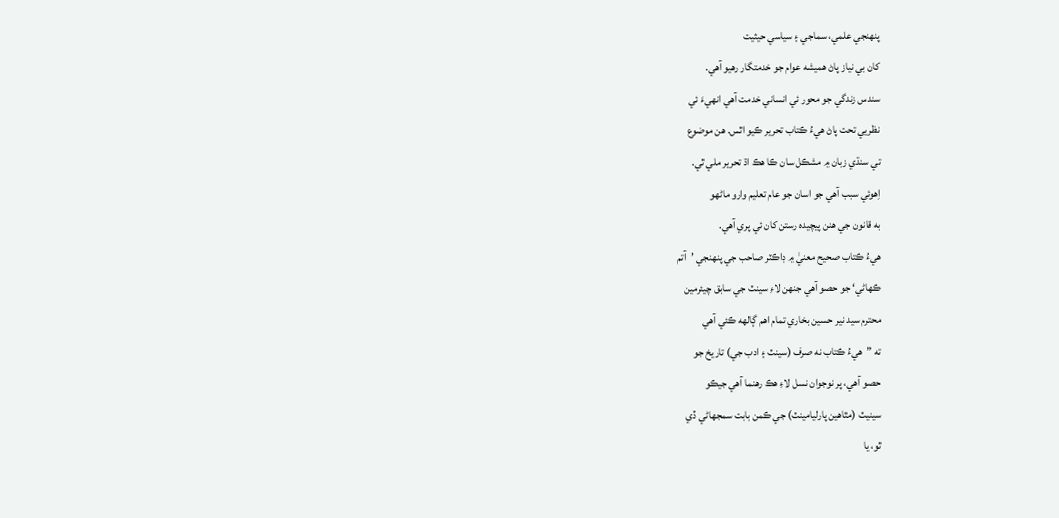پنھنجي علمي، سماجي ۽ سياسي حيثيت
کان بي نياز پاڻ هميشه عوام جو خدمتگار رهيو آهي.
سندس زندگي جو محور ئي انساني خدمت آهي انھيءَ ئي
نظريي تحت پاڻ هيءُ ڪتاب تحرير ڪيو اٿس. هن موضوع
تي سنڌي زبان ۾ مشڪل سان ڪا هڪ اڌ تحرير ملي ٿي.
اِهوئي سبب آهي جو اسان جو عام تعليم وارو ماڻھو
به قانون جي هنن پيچيده رستن کان ئي پري آهي.
هيءُ ڪتاب صحيح معنيٰ ۾ ڊاڪٽر صاحب جي پنھنجي ’آتم
ڪھاڻي‘ جو حصو آهي جنھن لاءِ سينٽ جي سابق چيئرمين
محترم سيد نير حسين بخاري تمام اهم ڳالھه ڪئي آهي
ته ”هيءُ ڪتاب نه صرف (سينٽ ۽ ادب جي) تاريخ جو
حصو آهي، پر نوجوان نسل لاءِ هڪ رهنما آهي جيڪو
سينيٽ (مٿاهين پارليامينٽ) جي ڪمن بابت سمجهاڻي ڏي
ٿو، يا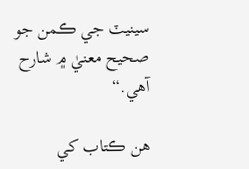سينيٽ جي ڪمن جو صحيح معنيٰ ۾ شارح آهي.“

هن ڪتاب کي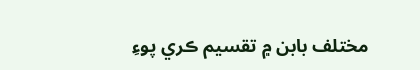مختلف بابن ۾ تقسيم ڪري پوءِ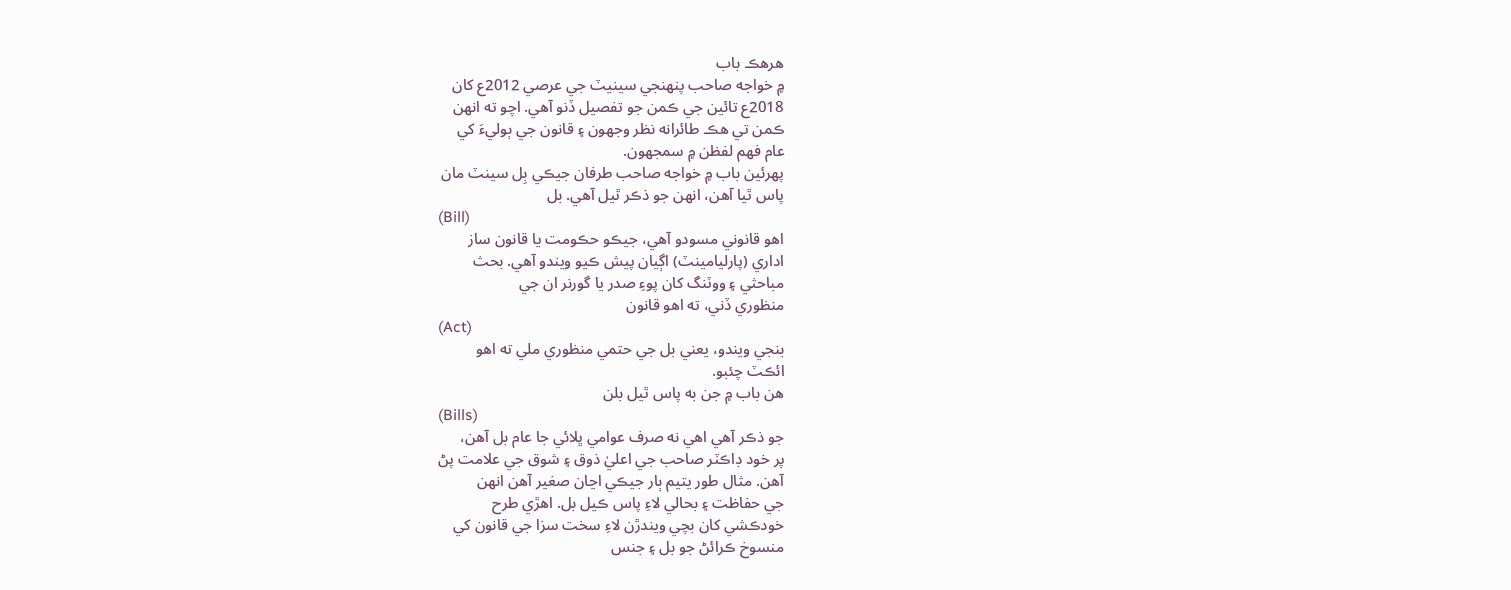هرهڪ باب
۾ خواجه صاحب پنھنجي سينيٽ جي عرصي 2012ع کان
2018ع تائين جي ڪمن جو تفصيل ڏنو آهي. اچو ته انھن
ڪمن تي هڪ طائرانه نظر وجهون ۽ قانون جي ٻوليءَ کي
عام فھم لفظن ۾ سمجهون.
پھرئين باب ۾ خواجه صاحب طرفان جيڪي بِل سينٽ مان
پاس ٿيا آهن، انھن جو ذڪر ٿيل آهي. بل
(Bill)
اهو قانوني مسودو آهي، جيڪو حڪومت يا قانون ساز
اداري (پارليامينٽ) اڳيان پيش ڪيو ويندو آهي. بحث
مباحثي ۽ ووٽنگ کان پوءِ صدر يا گورنر ان جي
منظوري ڏني، ته اهو قانون
(Act)
بنجي ويندو، يعني بل جي حتمي منظوري ملي ته اهو
ائڪٽ چئبو.
هن باب ۾ جن به پاس ٿيل بلن
(Bills)
جو ذڪر آهي اهي نه صرف عوامي ڀلائي جا عام بل آهن،
پر خود ڊاڪٽر صاحب جي اعليٰ ذوق ۽ شوق جي علامت پڻ
آهن. مثال طور يتيم ٻار جيڪي اڃان صغير آهن انھن
جي حفاظت ۽ بحالي لاءِ پاس ڪيل بل. اهڙي طرح
خودڪشي کان بچي ويندڙن لاءِ سخت سزا جي قانون کي
منسوخ ڪرائڻ جو بل ۽ جنس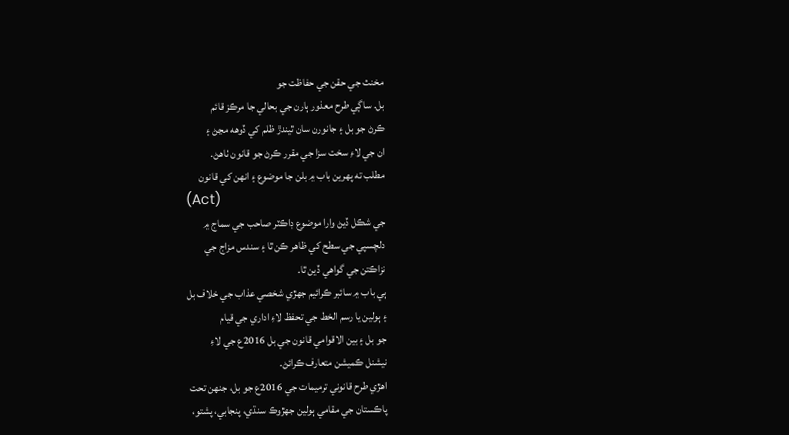مخنث جي حقن جي حفاظت جو
بل. ساڳي طرح معذور ٻارن جي بحالي جا مرڪز قائم
ڪرڻ جو بل ۽ جانورن سان ٿيندڙ ظلم کي ڏوهه مڃڻ ۽
ان جي لاءِ سخت سزا جي مقرر ڪرڻ جو قانون ٺاهڻ.
مطلب ته پھرين باب ۾ بلن جا موضوع ۽ انھن کي قانون
(Act)
جي شڪل ڏيڻ وارا موضوع ڊاڪٽر صاحب جي سماج ۾
دلچسپي جي سطح کي ظاهر ڪن ٿا ۽ سندس مزاج جي
نزاڪتن جي گواهي ڏين ٿا.
ٻي باب ۾ سائبر ڪرائيم جھڙي شخصي عذاب جي خلاف بل
۽ ٻولين يا رسم الخط جي تحفظ لاءِ اداري جي قيام
جو بل ۽ بين الاقوامي قانون جي بل 2016ع جي لاءِ
نيشنل ڪميشن متعارف ڪرائڻ.
اهڙي طرح قانوني ترميمات جي 2016ع جو بل، جنھن تحت
پاڪستان جي مقامي ٻولين جھڙوڪ سنڌي، پنجابي، پشتو،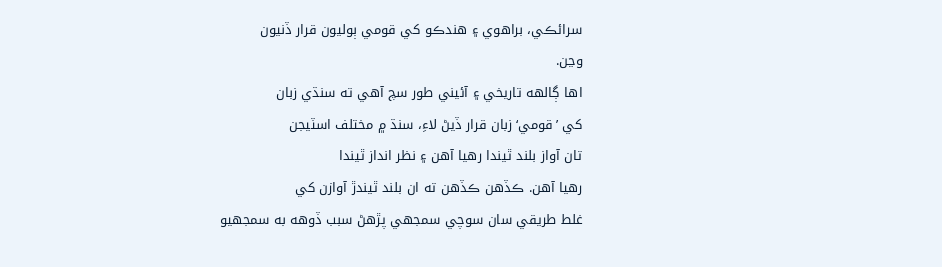سرائڪي، براهوي ۽ هندڪو کي قومي ٻوليون قرار ڏنيون
وڃن.
اها ڳالھه تاريخي ۽ آئيني طور سچ آهي ته سنڌي زبان
کي ’قومي‘ زبان قرار ڏيڻ لاءِ، سنڌ ۾ مختلف اسٽيجن
تان آواز بلند ٿيندا رهيا آهن ۽ نظر انداز ٿيندا
رهيا آهن. ڪڏهن ڪڏهن ته ان بلند ٿيندڙ آوازن کي
غلط طريقي سان سوچي سمجهي پڙهڻ سبب ڏوهه به سمجهيو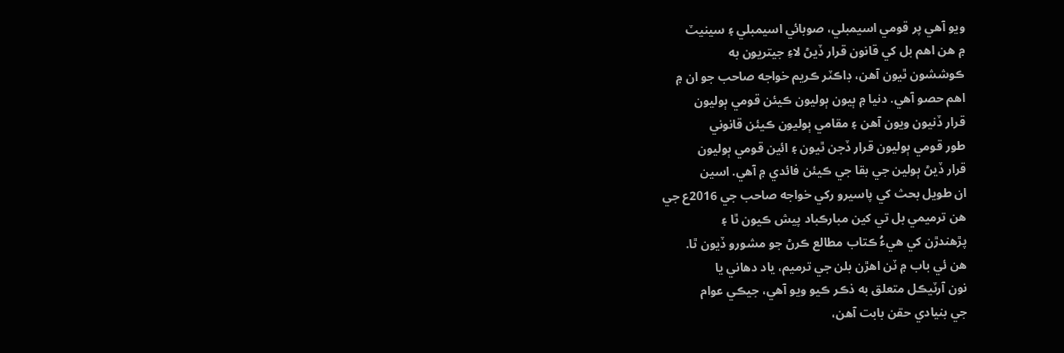ويو آهي پر قومي اسيمبلي، صوبائي اسيمبلي ۽ سينيٽ
۾ هن اهم بل کي قانون قرار ڏيڻ لاءِ جيتريون به
ڪوششون ٿيون آهن، ڊاڪٽر ڪريم خواجه صاحب جو ان ۾
اهم حصو آهي. دنيا ۾ ٻيون ٻوليون ڪيئن قومي ٻوليون
قرار ڏنيون ويون آهن ۽ مقامي ٻوليون ڪيئن قانوني
طور قومي ٻوليون قرار ڏجن ٿيون ۽ ائين قومي ٻوليون
قرار ڏيڻ ٻولين جي بقا جي ڪيئن فائدي ۾ آهي. اسين
ان طويل بحث کي پاسيرو رکي خواجه صاحب جي 2016ع جي
هن ترميمي بل تي کين مبارڪباد پيش ڪيون ٿا ۽
پڙهندڙن کي هيءُ ڪتاب مطالع ڪرڻ جو مشورو ڏيون ٿا.
هن ئي باب ۾ ٽن اهڙن بلن جي ترميم، ياد دهاني يا
نون آرٽيڪل متعلق به ذڪر ڪيو ويو آهي، جيڪي عوام
جي بنيادي حقن بابت آهن،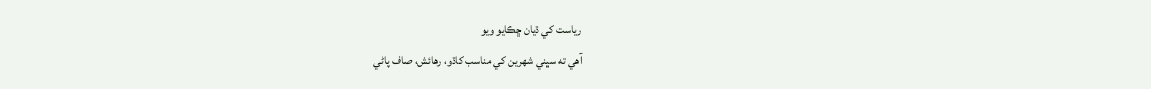رياست کي ڌيان ڇڪايو ويو
آهي ته سڀني شھرين کي مناسب کاڌو، رهائش، صاف پاڻي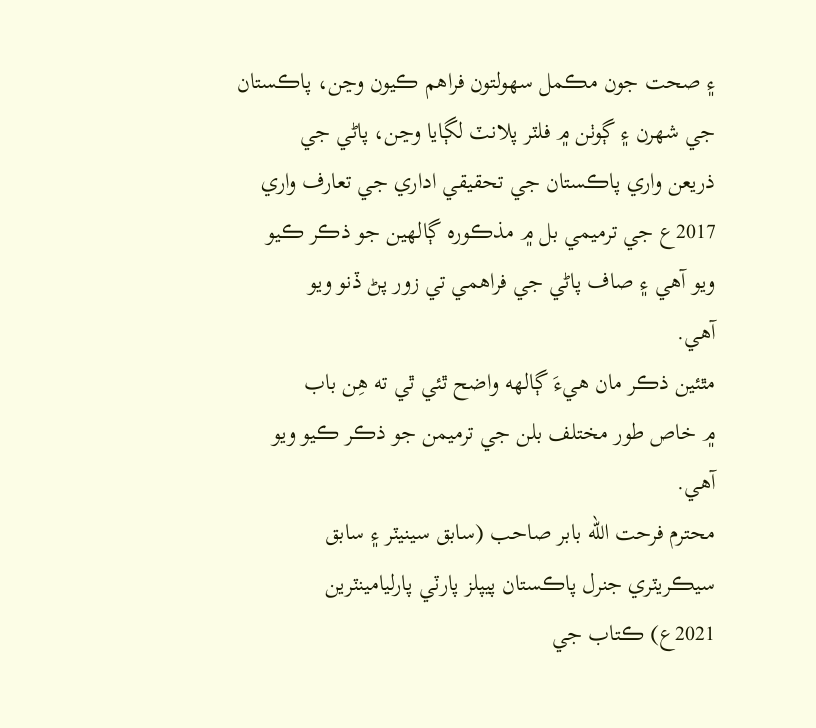۽ صحت جون مڪمل سھولتون فراهم ڪيون وڃن، پاڪستان
جي شھرن ۽ ڳوٺن ۾ فلٽر پلانٽ لڳايا وڃن، پاڻي جي
ذريعن واري پاڪستان جي تحقيقي اداري جي تعارف واري
2017ع جي ترميمي بل ۾ مذڪوره ڳالھين جو ذڪر ڪيو
ويو آهي ۽ صاف پاڻي جي فراهمي تي زور پڻ ڏنو ويو
آهي.
مٿئين ذڪر مان هيءَ ڳالھه واضح ٿئي ٿي ته هِن باب
۾ خاص طور مختلف بلن جي ترميمن جو ذڪر ڪيو ويو
آهي.
محترم فرحت الله بابر صاحب (سابق سينيٽر ۽ سابق
سيڪريٽري جنرل پاڪستان پيپلز پارٽي پارليامينٽرين
2021ع) ڪتاب جي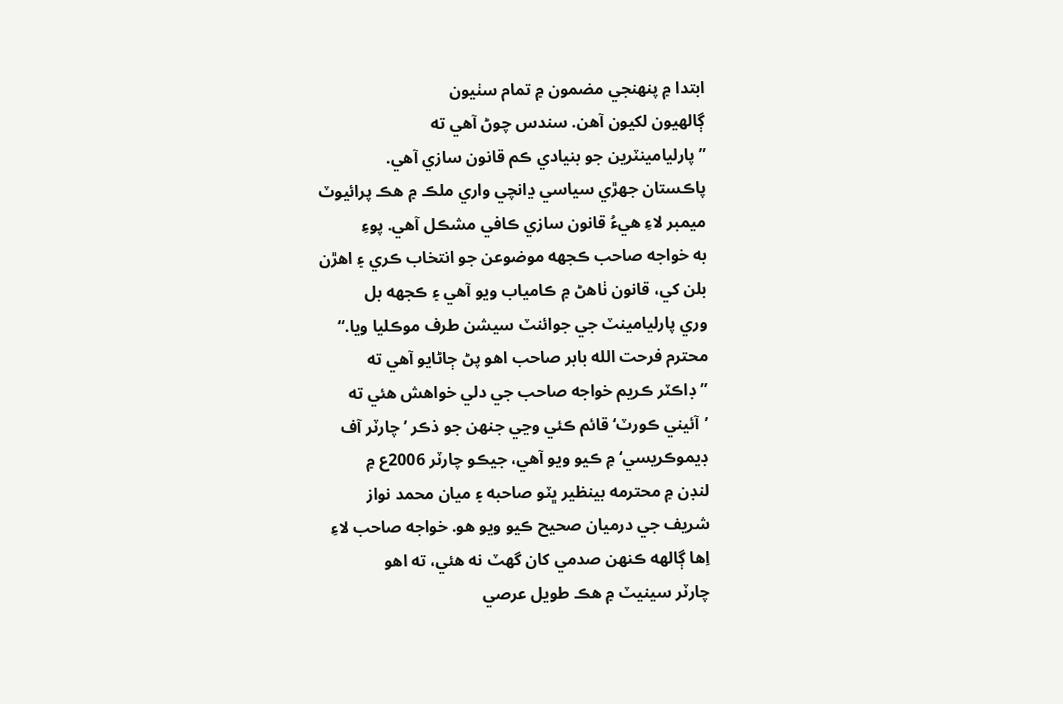ابتدا ۾ پنھنجي مضمون ۾ تمام سٺيون
ڳالھيون لکيون آهن. سندس چوڻ آهي ته
”پارليامينٽرين جو بنيادي ڪم قانون سازي آهي.
پاڪستان جھڙي سياسي ڍانچي واري ملڪ ۾ هڪ پرائيوٽ
ميمبر لاءِ هيءُ قانون سازي ڪافي مشڪل آهي. پوءِ
به خواجه صاحب ڪجهه موضوعن جو انتخاب ڪري ۽ اهڙن
بلن کي، قانون ٺاهڻ ۾ ڪامياب ويو آهي ۽ ڪجهه بل
وري پارليامينٽ جي جوائنٽ سيشن طرف موڪليا ويا.“
محترم فرحت الله بابر صاحب اهو پڻ ڄاڻايو آهي ته
”ڊاڪٽر ڪريم خواجه صاحب جي دلي خواهش هئي ته
’آئيني ڪورٽ‘ قائم ڪئي وڃي جنھن جو ذڪر ’چارٽر آف
ڊيموڪريسي‘ ۾ ڪيو ويو آهي، جيڪو چارٽر 2006ع ۾
لنڊن ۾ محترمه بينظير ڀٽو صاحبه ۽ ميان محمد نواز
شريف جي درميان صحيح ڪيو ويو هو. خواجه صاحب لاءِ
اِها ڳالھه ڪنھن صدمي کان گهٽ نه هئي، ته اهو
چارٽر سينيٽ ۾ هڪ طويل عرصي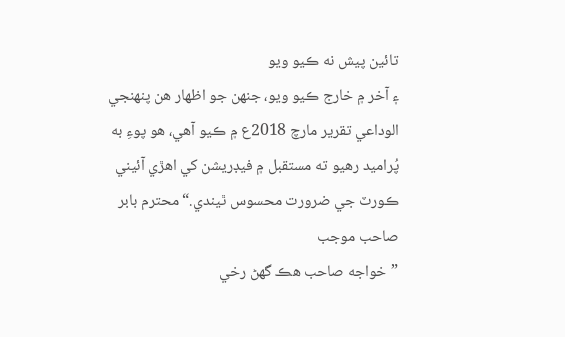تائين پيش نه ڪيو ويو
۽ آخر ۾ خارج ڪيو ويو، جنھن جو اظھار هن پنھنجي
الوداعي تقرير مارچ 2018ع ۾ ڪيو آهي، هو پوءِ به
پُراميد رهيو ته مستقبل ۾ فيڊريشن کي اهڙي آئيني
ڪورٽ جي ضرورت محسوس ٿيندي.“ محترم بابر صاحب موجب
”خواجه صاحب هڪ گهڻ رخي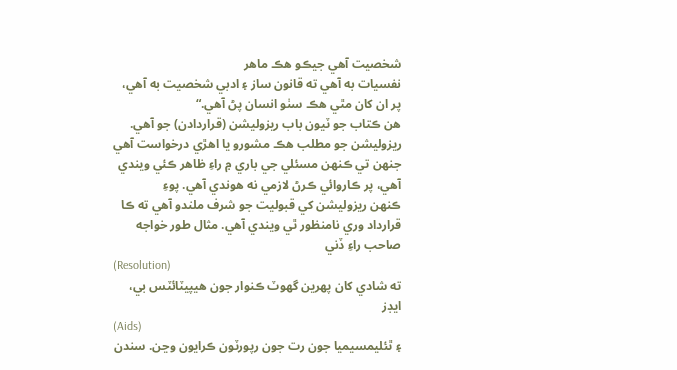شخصيت آهي جيڪو هڪ ماهر
نفسيات به آهي ته قانون ساز ۽ ادبي شخصيت به آهي،
پر ان کان مٿي هڪ سٺو انسان پڻ آهي.“
هن ڪتاب جو ٽيون باب ريزوليشن (قراردادن) جو آهي.
ريزوليشن جو مطلب هڪ مشورو يا اهڙي درخواست آهي
جنھن تي ڪنھن مسئلي جي باري ۾ راءِ ظاهر ڪئي ويندي
آهي، پر ڪاروائي ڪرڻ لازمي نه هوندي آهي. پوءِ
ڪنھن ريزوليشن کي قبوليت جو شرف ملندو آهي ته ڪا
قرارداد وري نامنظور ٿي ويندي آهي. مثال طور خواجه
صاحب راءِ ڏني
(Resolution)
ته شادي کان پھرين گهوٽ ڪنوار جون هيپيٽائٽس بي،
ايڊز
(Aids)
۽ ٿئليمسيميا جون رت جون رپورٽون ڪرايون وڃن. سندن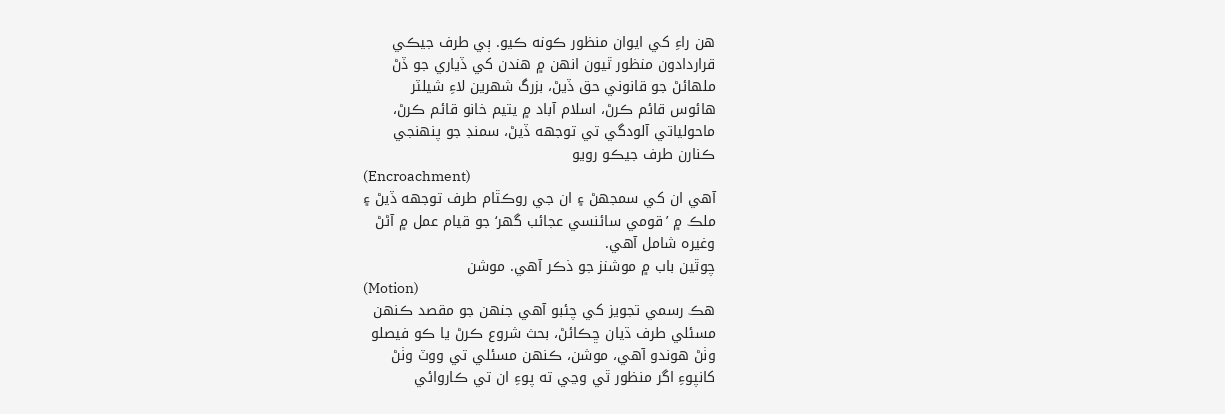هن راءِ کي ايوان منظور ڪونه ڪيو. ٻي طرف جيڪي
قراردادون منظور ٿيون انھن ۾ هندن کي ڏياري جو ڏڻ
ملھائڻ جو قانوني حق ڏيڻ، بزرگ شھرين لاءِ شيلٽر
هائوس قائم ڪرڻ، اسلام آباد ۾ يتيم خانو قائم ڪرڻ،
ماحولياتي آلودگي تي توجهه ڏيڻ، سمنڊ جو پنھنجي
ڪنارن طرف جيڪو رويو
(Encroachment)
آهي ان کي سمجهڻ ۽ ان جي روڪٿام طرف توجهه ڏيڻ ۽
ملڪ ۾ ’قومي سائنسي عجائب گهر‘ جو قيام عمل ۾ آڻڻ
وغيره شامل آهي.
چوٿين باب ۾ موشنز جو ذڪر آهي. موشن
(Motion)
هڪ رسمي تجويز کي چئبو آهي جنھن جو مقصد ڪنھن
مسئلي طرف ڌيان ڇڪائڻ، بحث شروع ڪرڻ يا ڪو فيصلو
وٺڻ هوندو آهي، موشن، ڪنھن مسئلي تي ووٽ وٺڻ
کانپوءِ اگر منظور ٿي وڃي ته پوءِ ان تي ڪاروائي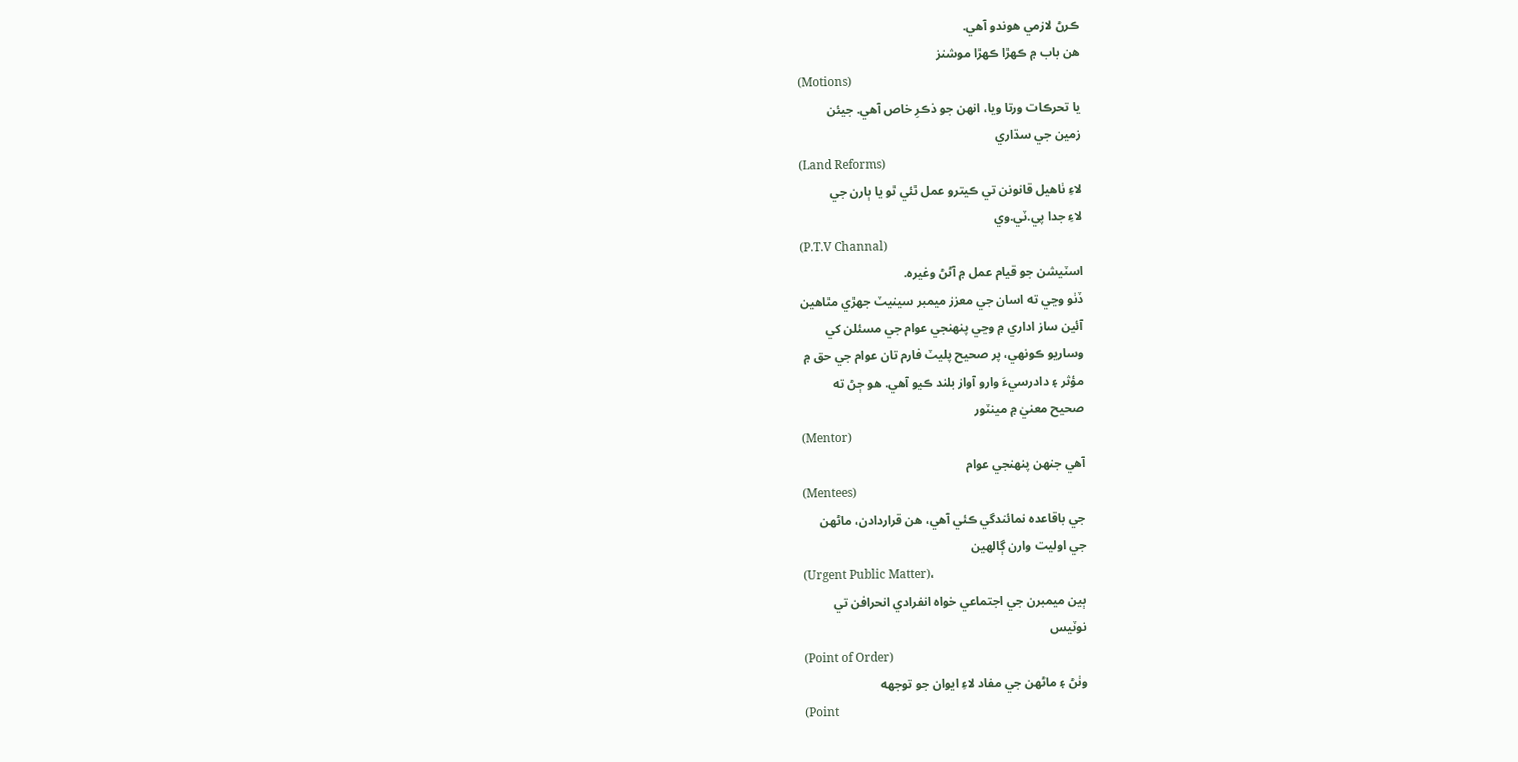ڪرڻ لازمي هوندو آهي.
هن باب ۾ ڪھڙا ڪھڙا موشنز
(Motions)
يا تحرڪات ورتا ويا، انھن جو ذڪرِ خاص آهي. جيئن
زمين جي سڌاري
(Land Reforms)
لاءِ ٺاهيل قانونن تي ڪيترو عمل ٿئي ٿو يا ٻارن جي
لاءِ جدا پي.ٽي.وي
(P.T.V Channal)
اسٽيشن جو قيام عمل ۾ آڻڻ وغيره.
ڏٺو وڃي ته اسان جي معزز ميمبر سينيٽ جھڙي مٿاهين
آئين ساز اداري ۾ وڃي پنھنجي عوام جي مسئلن کي
وساريو ڪونھي، پر صحيح پليٽ فارم تان عوام جي حق ۾
مؤثر ۽ دادرسيءَ وارو آواز بلند ڪيو آهي. هو ڄڻ ته
صحيح معنيٰ ۾ مينٽور
(Mentor)
آهي جنھن پنھنجي عوام
(Mentees)
جي باقاعده نمائندگي ڪئي آهي، هن قراردادن، ماڻھن
جي اوليت وارن ڳالھين
(Urgent Public Matter)،
ٻين ميمبرن جي اجتماعي خواه انفرادي انحرافن تي
نوٽيس
(Point of Order)
وٺڻ ۽ ماڻھن جي مفاد لاءِ ايوان جو توجهه
(Point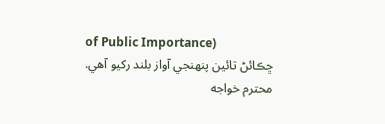of Public Importance)
ڇڪائڻ تائين پنھنجي آواز بلند رکيو آهي.
محترم خواجه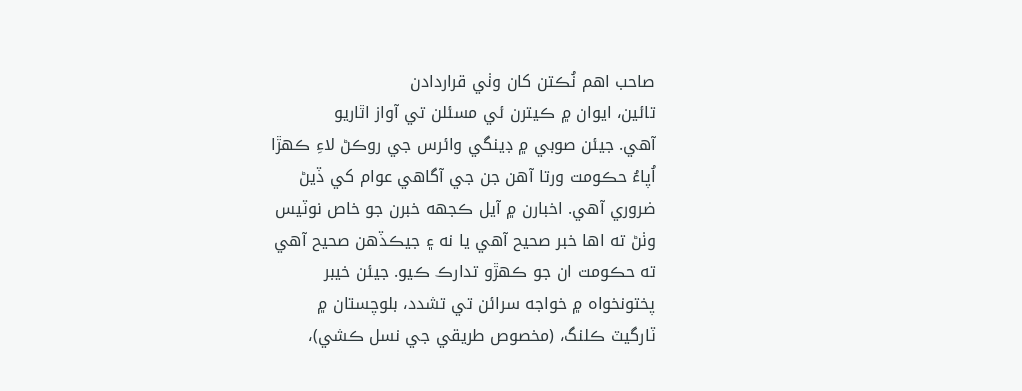صاحب اهم نُڪتن کان وٺي قراردادن
تائين، ايوان ۾ ڪيترن ئي مسئلن تي آواز اٿاريو
آهي. جيئن صوبي ۾ ڊينگي وائرس جي روڪڻ لاءِ ڪھڙا
اُپاءُ حڪومت ورتا آهن جن جي آگاهي عوام کي ڏيڻ
ضروري آهي. اخبارن ۾ آيل ڪجهه خبرن جو خاص نوٽيس
وٺڻ ته اها خبر صحيح آهي يا نه ۽ جيڪڏهن صحيح آهي
ته حڪومت ان جو ڪھڙو تدارڪ ڪيو. جيئن خيبر
پختونخواه ۾ خواجه سرائن تي تشدد، بلوچستان ۾
ٽارگيٽ ڪلنگ، (مخصوص طريقي جي نسل ڪشي)،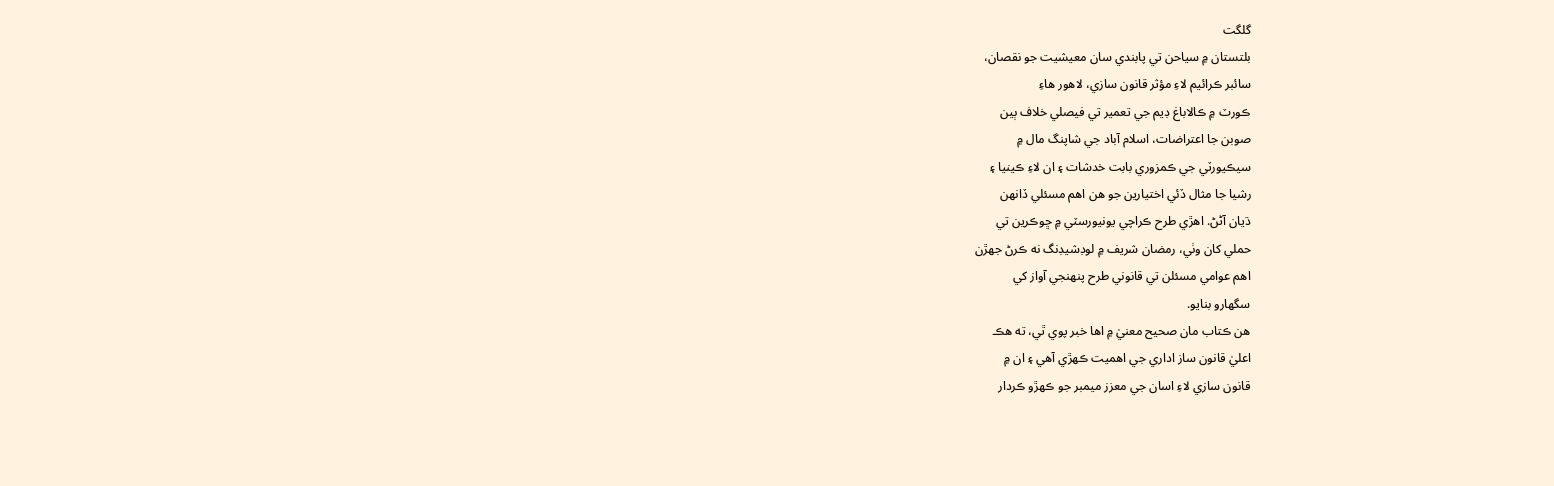گلگت
بلتستان ۾ سياحن تي پابندي سان معيشيت جو نقصان،
سائبر ڪرائيم لاءِ مؤثر قانون سازي، لاهور هاءِ
ڪورٽ ۾ ڪالاباغ ڊيم جي تعمير تي فيصلي خلاف ٻين
صوبن جا اعتراضات، اسلام آباد جي شاپنگ مال ۾
سيڪيورٽي جي ڪمزوري بابت خدشات ۽ ان لاءِ ڪينيا ۽
رشيا جا مثال ڏئي اختيارين جو هن اهم مسئلي ڏانھن
ڌيان آڻڻ. اهڙي طرح ڪراچي يونيورسٽي ۾ ڇوڪرين تي
حملي کان وٺي، رمضان شريف ۾ لوڊشيڊنگ نه ڪرڻ جھڙن
اهم عوامي مسئلن تي قانوني طرح پنھنجي آواز کي
سگهارو بنايو.
هن ڪتاب مان صحيح معنيٰ ۾ اها خبر پوي ٿي، ته هڪ
اعليٰ قانون ساز اداري جي اهميت ڪھڙي آهي ۽ ان ۾
قانون سازي لاءِ اسان جي معزز ميمبر جو ڪھڙو ڪردار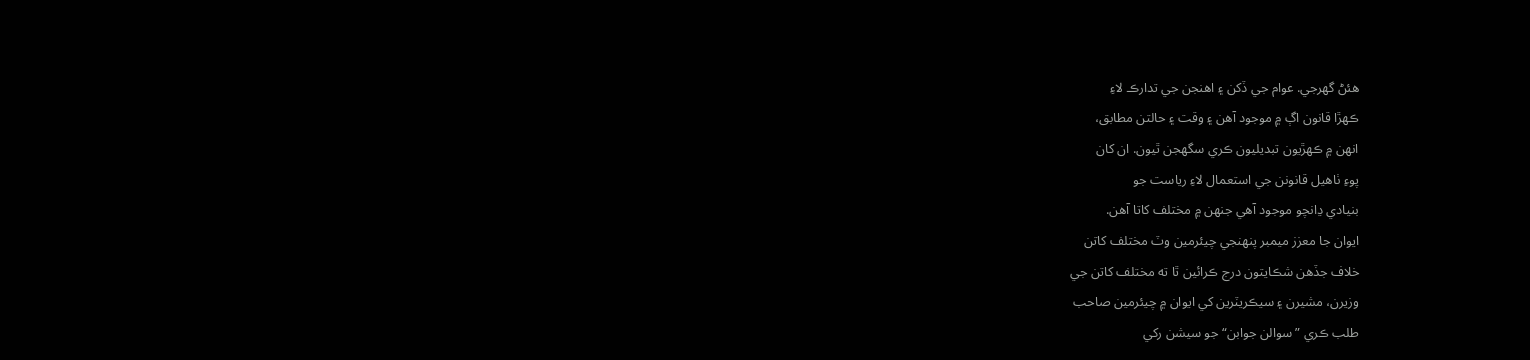هئڻ گهرجي. عوام جي ڏکن ۽ اهنجن جي تدارڪ لاءِ
ڪھڙا قانون اڳ ۾ موجود آهن ۽ وقت ۽ حالتن مطابق،
انھن ۾ ڪھڙيون تبديليون ڪري سگهجن ٿيون. ان کان
پوءِ ٺاهيل قانونن جي استعمال لاءِ رياست جو
بنيادي ڍانچو موجود آهي جنھن ۾ مختلف کاتا آهن.
ايوان جا معزز ميمبر پنھنجي چيئرمين وٽ مختلف کاتن
خلاف جڏهن شڪايتون درج ڪرائين ٿا ته مختلف کاتن جي
وزيرن، مشيرن ۽ سيڪريٽرين کي ايوان ۾ چيئرمين صاحب
طلب ڪري ”سوالن جوابن“ جو سيشن رکي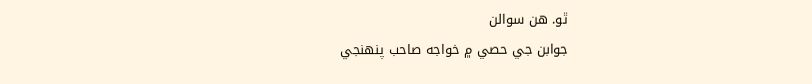ٿو. هن سوالن
جوابن جي حصي ۾ خواجه صاحب پنھنجي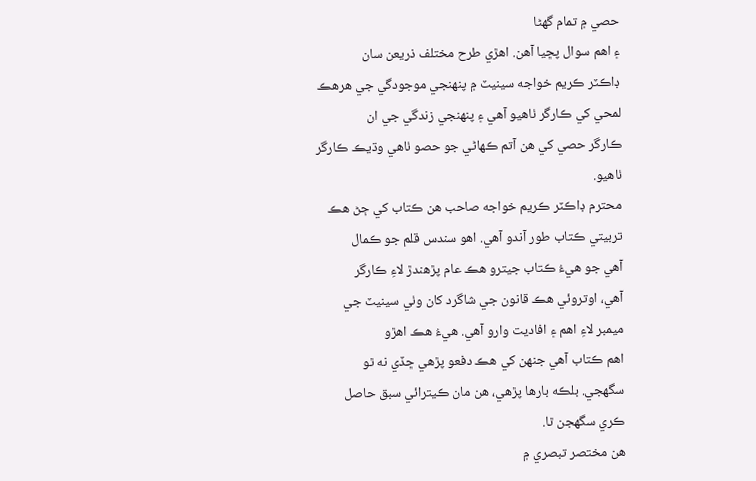حصي ۾ تمام گهڻا
۽ اهم سوال پڇيا آهن. اهڙي طرح مختلف ذريعن سان
ڊاڪٽر ڪريم خواجه سينيٽ ۾ پنھنجي موجودگي جي هرهڪ
لمحي کي ڪارگر ٺاهيو آهي ۽ پنھنجي زندگي جي ان
ڪارگر حصي کي هن آتم ڪھاڻي جو حصو ٺاهي وڌيڪ ڪارگر
ٺاهيو.
محترم ڊاڪٽر ڪريم خواجه صاحب هن ڪتاب کي ڄڻ هڪ
تربيتي ڪتاب طور آندو آهي. اهو سندس قلم جو ڪمال
آهي جو هيءُ ڪتاب جيترو هڪ عام پڙهندڙ لاءِ ڪارگر
آهي، اوتروئي هڪ قانون جي شاگرد کان وٺي سينيٽ جي
ميمبر لاءِ اهم ۽ افاديت وارو آهي. هيءُ هڪ اهڙو
اهم ڪتاب آهي جنھن کي هڪ دفعو پڙهي ڇڏي نه ٿو
سگهجي. بلڪه بارها پڙهي، هن مان ڪيترائي سبق حاصل
ڪري سگهجن ٿا.
هن مختصر تبصري ۾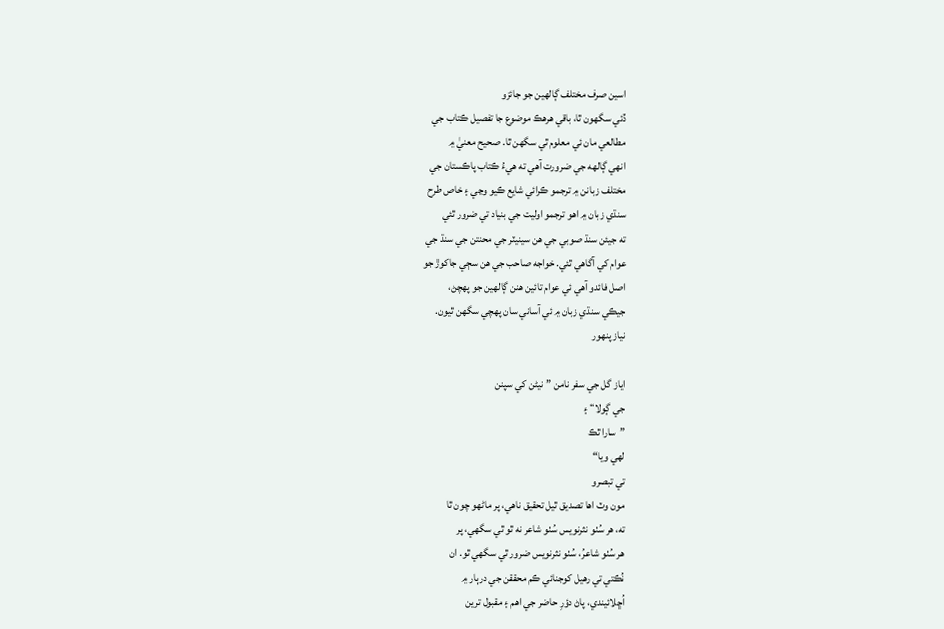اسين صرف مختلف ڳالھين جو جائزو
ڏئي سگهون ٿا، باقي هرهڪ موضوع جا تفصيل ڪتاب جي
مطالعي مان ئي معلوم ٿي سگهن ٿا. صحيح معنيٰ ۾
انھي ڳالھه جي ضرورت آهي ته هيءُ ڪتاب پاڪستان جي
مختلف زبانن ۾ ترجمو ڪرائي شايع ڪيو وڃي ۽ خاص طرح
سنڌي زبان ۾ اهو ترجمو اوليت جي بنياد تي ضرور ٿئي
ته جيئن سنڌ صوبي جي هن سينيٽر جي محنتن جي سنڌ جي
عوام کي آگاهي ٿئي. خواجه صاحب جي هن سڄي جاکوڙ جو
اصل فائدو آهي ئي عوام تائين هنن ڳالھين جو پھچڻ،
جيڪي سنڌي زبان ۾ ئي آساني سان پھچي سگهن ٿيون.
نياز پنهور

اياز گل جي سفر نامن ”نيڻن کي سپنن
جي ڳولا“ ۽
”سارا ٿڪ
لھي ويا“
تي تبصرو
مون وٽ اها تصديق ٿيل تحقيق ناهي، پر ماڻھو چون ٿا
ته، هر سُٺو نثرنويس سُٺو شاعر نه ٿو ٿي سگهي، پر
هر سُٺو شاعرُ، سُٺو نثرنويس ضرور ٿي سگهي ٿو. ان
نُڪتي تي رهيل کوجنائي ڪم محققن جي درٻار ۾
اُڇلائيندي، پاڻ دؤرِ حاضر جي اهم ۽ مقبول ترين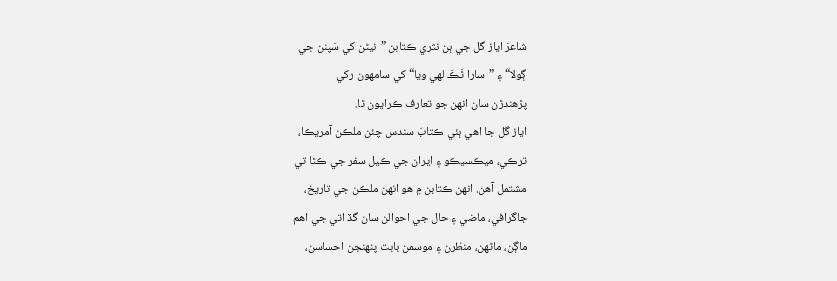شاعرَ اياز گل جي ٻن نثري ڪتابن ”نيڻن کي سَپنن جي
ڳولا“ ۽ ”سارا ٿَڪَ لھي ويا“ کي سامھون رکي
پڙهندڙن سان انھن جو تعارف ڪرايون ٿا.
اياز گل جا اهي ٻئي ڪتابَ سندس چئن ملڪن آمريڪا،
ترڪي، ميڪسيڪو ۽ ايران جي ڪيل سفر جي ڪٿا تي
مشتمل آهن. انھن ڪتابن ۾ هو انھن ملڪن جي تاريخ،
جاگرافي، ماضي ۽ حال جي احوالن سان گڏ اتي جي اهم
ماڳن، ماڻھن، منظرن ۽ موسمن بابت پنھنجن احساسن،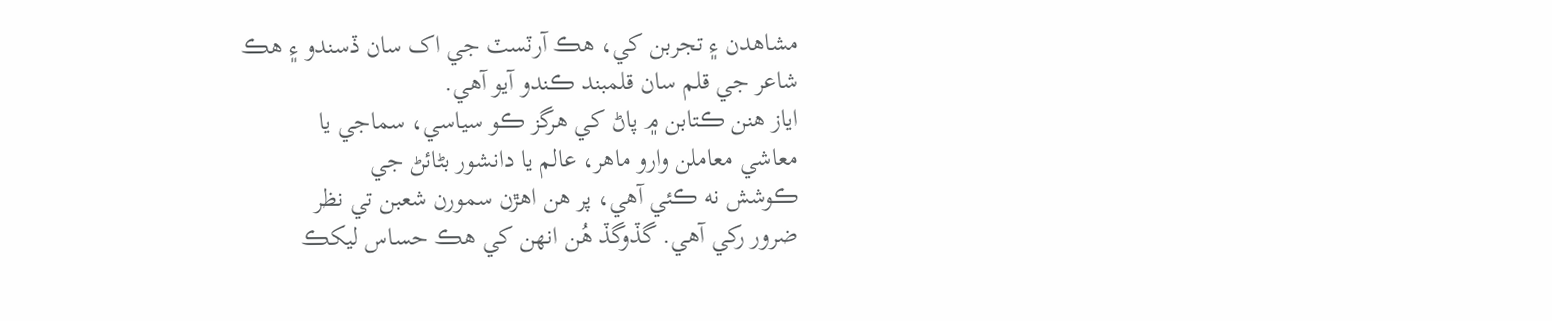مشاهدن ۽ تجربن کي، هڪ آرٽسٽ جي اک سان ڏسندو ۽ هڪ
شاعر جي قلم سان قلمبند ڪندو آيو آهي.
اياز هنن ڪتابن ۾ پاڻ کي هرگز ڪو سياسي، سماجي يا
معاشي معاملن وارو ماهر، عالم يا دانشور بڻائڻ جي
ڪوشش نه ڪئي آهي، پر هن اهڙن سمورن شعبن تي نظر
ضرور رکي آهي. گڏوگڏ هُن انھن کي هڪ حساس ليکڪ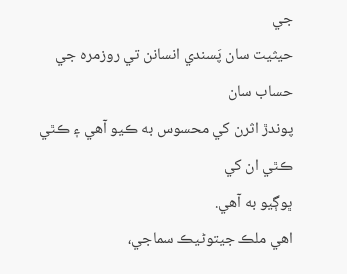جي
حيثيت سان پَسندي انسانن تي روزمره جي حساب سان
پوندڙ اثرن کي محسوس به ڪيو آهي ۽ ڪٿي ڪٿي ان کي
ڀوڳيو به آهي.
اهي ملڪ جيتوڻيڪ سماجي،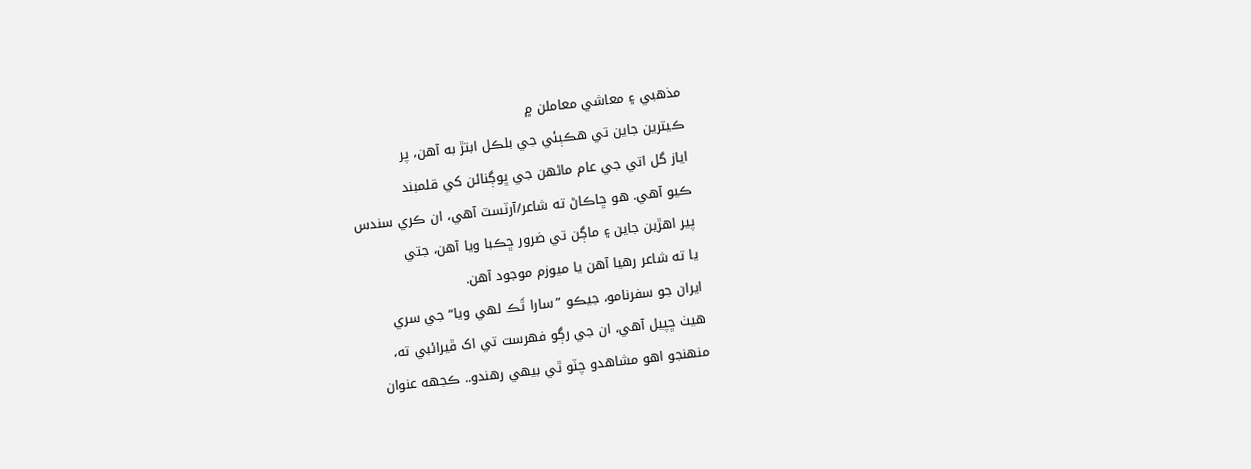مذهبي ۽ معاشي معاملن ۾
ڪيترين جاين تي هڪٻئي جي بلڪل ابتڙ به آهن، پر
اياز گل اتي جي عام ماڻھن جي ڀوڳنائن کي قلمبند
ڪيو آهي. هو ڇاڪاڻ ته شاعر/آرٽسٽ آهي، ان ڪري سندس
پير اهڙين جاين ۽ ماڳن تي ضرور ڇڪبا ويا آهن، جتي
يا ته شاعر رهيا آهن يا ميوزم موجود آهن.
ايران جو سفرنامو، جيڪو ”سارا ٿَڪ لھي ويا“ جي سري
هيٺ ڇپيل آهي، ان جي رڳو فھرست تي اک ڦيرائبي ته،
منھنجو اهو مشاهدو چٽو ٿي بيھي رهندو.. ڪجهه عنوان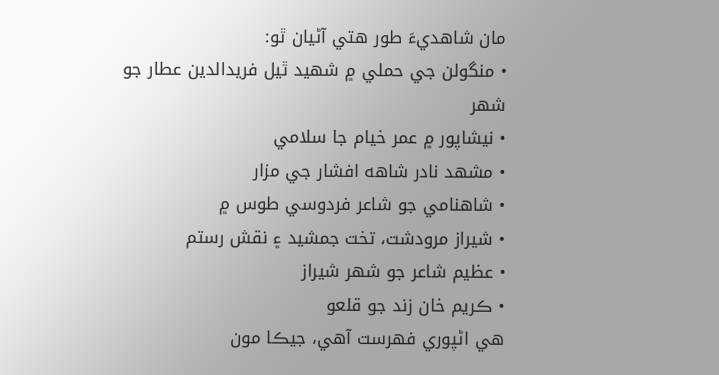مان شاهديءَ طور هتي آڻيان ٿو:
• منگولن جي حملي ۾ شھيد ٿيل فريدالدين عطار جو
شھر
• نيشاپور ۾ عمر خيام جا سلامي
• مشھد نادر شاهه افشار جي مزار
• شاهنامي جو شاعر فردوسي طوس ۾
• شيراز مرودشت، تخت جمشيد ۽ نقش رستم
• عظيم شاعر جو شھر شيراز
• ڪريم خان زند جو قلعو
هي اڻپوري فھرست آهي، جيڪا مون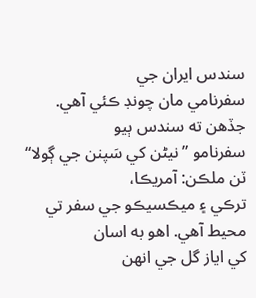سندس ايران جي
سفرنامي مان چونڊ ڪئي آهي. جڏهن ته سندس ٻيو
سفرنامو ”نيڻن کي سَپنن جي ڳولا“ ٽن ملڪن: آمريڪا،
ترڪي ۽ ميڪسيڪو جي سفر تي محيط آهي. اهو به اسان
کي اياز گل جي انھن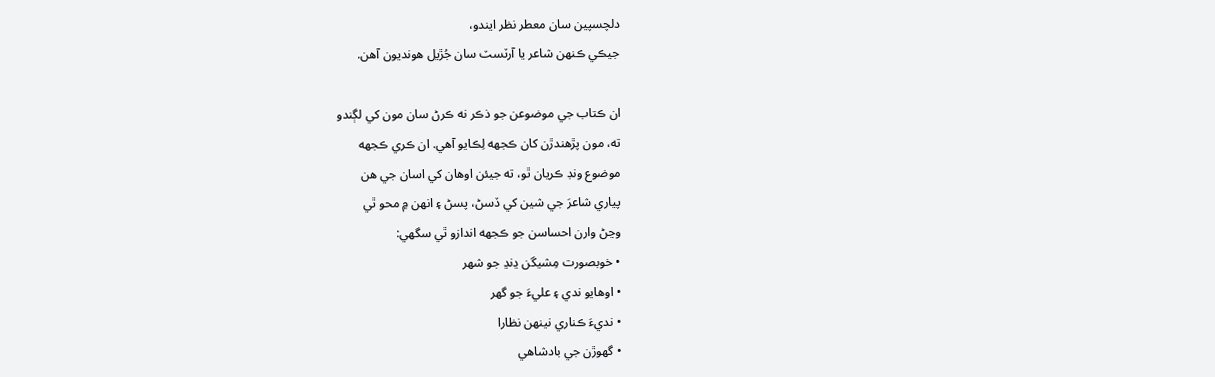دلچسپين سان معطر نظر ايندو،
جيڪي ڪنھن شاعر يا آرٽسٽ سان جُڙيل هونديون آهن.

ان ڪتاب جي موضوعن جو ذڪر نه ڪرڻ سان مون کي لڳندو
ته، مون پڙهندڙن کان ڪجهه لِڪايو آهي. ان ڪري ڪجهه
موضوع ونڊ ڪريان ٿو، ته جيئن اوهان کي اسان جي هن
پياري شاعرَ جي شين کي ڏسڻ، پسڻ ۽ انھن ۾ محو ٿي
وڃڻ وارن احساسن جو ڪجھه اندازو ٿي سگهي:
• خوبصورت مِشيگن ڍنڍ جو شھر
• اوهايو ندي ۽ عليءَ جو گهر
• نديءَ ڪناري نينھن نظارا
• گهوڙن جي بادشاهي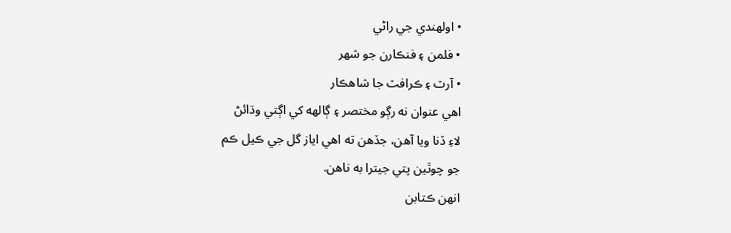• اولھندي جي راڻي
• فلمن ۽ فنڪارن جو شھر
• آرٽ ۽ ڪرافٽ جا شاهڪار
اهي عنوان نه رڳو مختصر ۽ ڳالھه کي اڳتي وڌائڻ
لاءِ ڏنا ويا آهن، جڏهن ته اهي اياز گل جي ڪيل ڪم
جو چوٿين پتي جيترا به ناهن.
انھن ڪتابن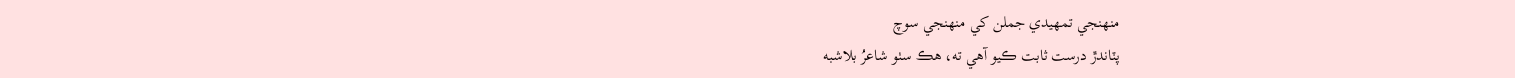منھنجي تمھيدي جملن کي منھنجي سوچ
پٽاندڙ درست ثابت ڪيو آهي ته، هڪ سٺو شاعرُ بلاشبه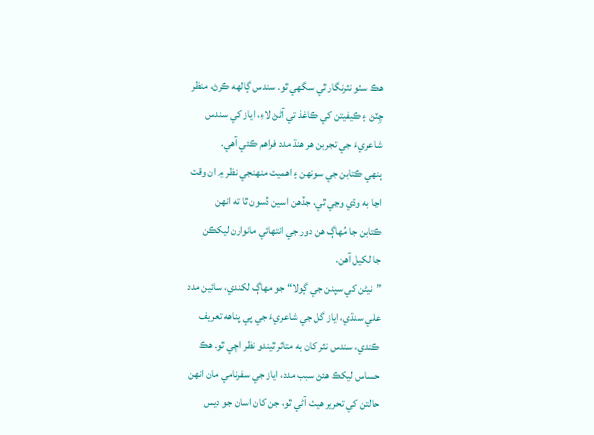هڪ سٺو نثرنگار ٿي سگهي ٿو. سندس ڳالھه ڪرڻ، منظر
چِٽڻ ۽ ڪيفيتن کي ڪاغذ تي آڻڻ لاءِ، اياز کي سندس
شاعريءَ جي تجربن هر هنڌ مدد فراهم ڪئي آهي.
ٻنھي ڪتابن جي سونھن ۽ اهميت منھنجي نظر ۾ ان وقت
اڃا به وڌي وڃي ٿي، جڏهن اسين ڏسون ٿا ته انھن
ڪتابن جا مُھاڳ هن دور جي انتھائي مانوارن ليکڪن
جا لکيل آهن.
”نيڻن کي سپنن جي ڳولا“ جو مھاڳ لکندي، سائين مدد
علي سنڌي، اياز گل جي شاعريءَ جي پي پناهه تعريف
ڪندي، سندس نثر کان به متاثر ٿيندو نظر اچي ٿو. هڪ
حساس ليکڪ هئڻ سبب مدد، اياز جي سفرنامي مان انھن
حالتن کي تحرير هيٺ آڻي ٿو، جن کان اسان جو ديس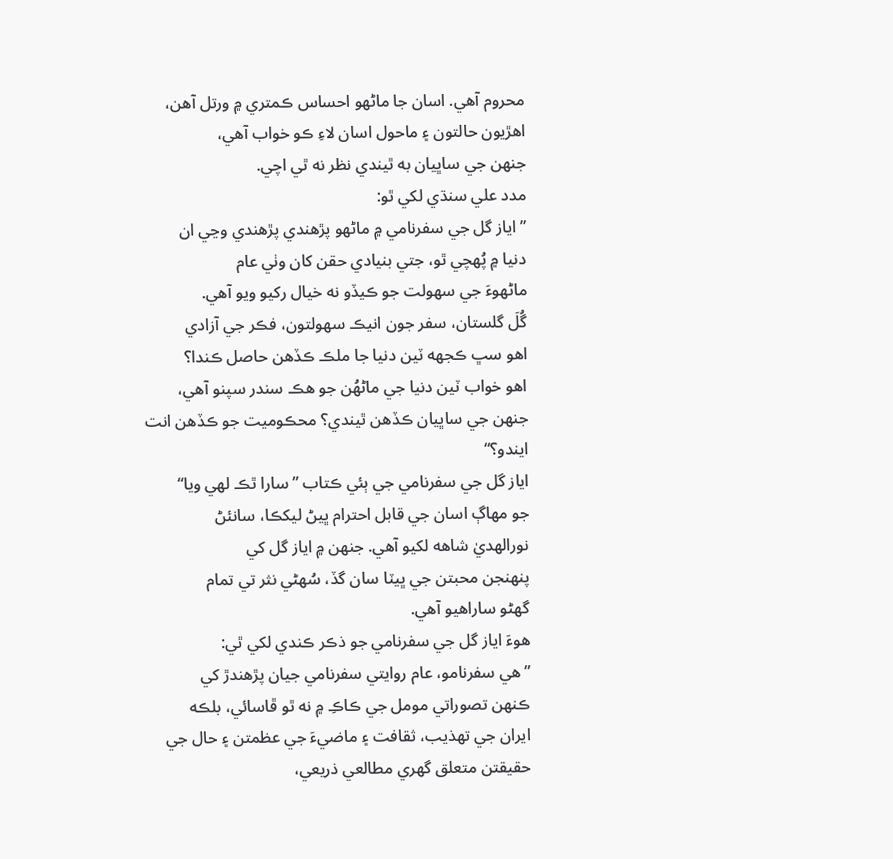محروم آهي. اسان جا ماڻھو احساس ڪمتري ۾ ورتل آهن،
اهڙيون حالتون ۽ ماحول اسان لاءِ ڪو خواب آهي،
جنھن جي ساڀيان به ٿيندي نظر نه ٿي اچي.
مدد علي سنڌي لکي ٿو:
”اياز گل جي سفرنامي ۾ ماڻھو پڙهندي پڙهندي وڃي ان
دنيا ۾ پُھچي ٿو، جتي بنيادي حقن کان وٺي عام
ماڻهوءَ جي سھولت جو ڪيڏو نه خيال رکيو ويو آهي.
گُلَ گلستان، سفر جون انيڪ سھولتون، فڪر جي آزادي
اهو سڀ ڪجهه ٽين دنيا جا ملڪ ڪڏهن حاصل ڪندا؟
اهو خواب ٽين دنيا جي ماڻھُن جو هڪ سندر سپنو آهي،
جنھن جي ساڀيان ڪڏهن ٿيندي؟ محڪوميت جو ڪڏهن انت
ايندو؟“
اياز گل جي سفرنامي جي ٻئي ڪتاب ”سارا ٿڪ لھي ويا“
جو مھاڳ اسان جي قابل احترام ڀيڻ ليکڪا، سانئڻ
نورالھديٰ شاهه لکيو آهي. جنھن ۾ اياز گل کي
پنھنجن محبتن جي ڀيٽا سان گڏ، سُھڻي نثر تي تمام
گهڻو ساراهيو آهي.
هوءَ اياز گل جي سفرنامي جو ذڪر ڪندي لکي ٿي:
”هي سفرنامو، عام روايتي سفرنامي جيان پڙهندڙ کي
ڪنھن تصوراتي مومل جي ڪاڪِ ۾ نه ٿو ڦاسائي، بلڪه
ايران جي تھذيب، ثقافت ۽ ماضيءَ جي عظمتن ۽ حال جي
حقيقتن متعلق گھري مطالعي ذريعي،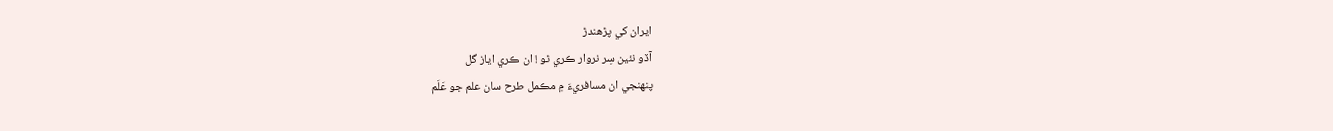ايران کي پڙهندڙ
آڏو نئين سِر نروار ڪري ٿو ! ان ڪري اياز گل
پنھنجي ان مسافريءَ ۾ مڪمل طرح سان علم جو عَلَم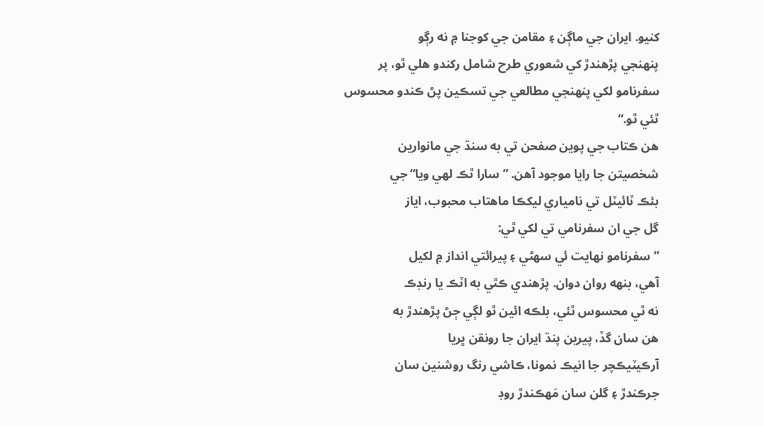کنيو. ايران جي ماڳن ۽ مقامن جي کوجنا ۾ نه رڳو
پنھنجي پڙهندڙ کي شعوري طرح شامل رکندو هلي ٿو، پر
سفرنامو لکي پنھنجي مطالعي جي تسڪين پڻ ڪندو محسوس
ٿئي ٿو.“
هن ڪتاب جي پوين صفحن تي به سنڌ جي مانوارين
شخصيتن جا رايا موجود آهن. ”سارا ٿڪ لھي ويا“ جي
بئڪ ٽائيٽل تي نامياري ليکڪا ماهتاب محبوب، اياز
گل جي ان سفرنامي تي لکي ٿي:
”سفرنامو نھايت ئي سھڻي ۽ پيرائتي انداز ۾ لکيل
آهي، بنھه روان دوان. پڙهندي ڪٿي به اٽڪ يا رنڊڪ
نه ٿي محسوس ٿئي، بلڪه ائين ٿو لڳي ڄڻ پڙهندڙ به
هن سان گڏ، پيرين پنڌ ايران جا رونقن ڀريا
آرڪيٽيڪچر جا انيڪ نمونا، ڪاشي رنگ روشنين سان
جرڪندڙ ۽ گلن سان مَھڪندڙ روڊ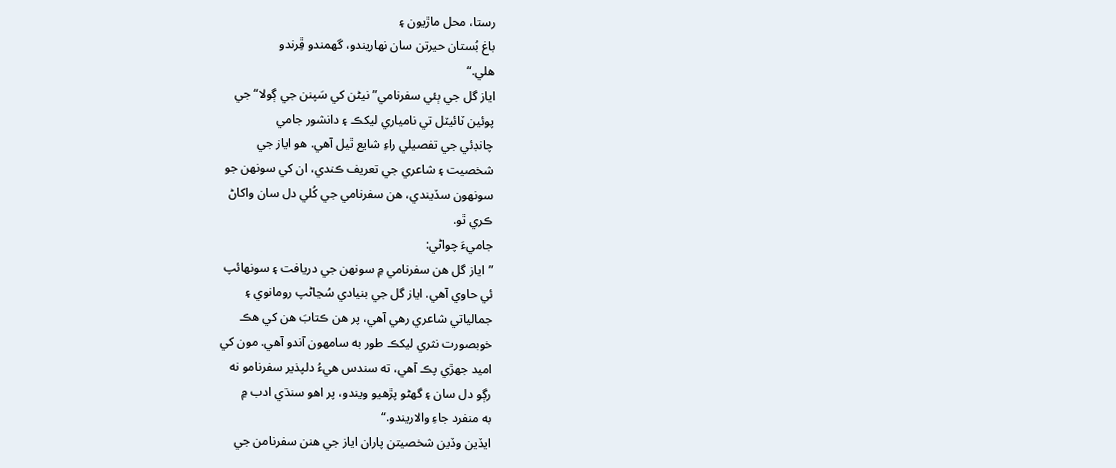رستا، محل ماڙيون ۽
باغ بُستان حيرتن سان نھاريندو، گهمندو ڦِرندو
هلي.“
اياز گل جي ٻئي سفرنامي”نيڻن کي سَپنن جي ڳولا“ جي
پوئين ٽائيٽل تي نامياري ليکڪ ۽ دانشور جامي
چانڊئي جي تفصيلي راءِ شايع ٿيل آهي. هو اياز جي
شخصيت ۽ شاعري جي تعريف ڪندي، ان کي سونھن جو
سونھون سڏيندي، هن سفرنامي جي کُلي دل سان واکاڻ
ڪري ٿو.
جاميءَ چواڻي:
”اياز گل هن سفرنامي ۾ سونھن جي دريافت ۽ سونھائپ
ئي حاوي آهي. اياز گل جي بنيادي سُڃاڻپ رومانوي ۽
جمالياتي شاعري رهي آهي، پر هن ڪتابَ هن کي هڪ
خوبصورت نثري ليکڪ طور به سامھون آندو آهي. مون کي
اميد جھڙي پڪ آهي، ته سندس هيءُ دلپذير سفرنامو نه
رڳو دل سان ۽ گهڻو پڙهيو ويندو، پر اهو سنڌي ادب ۾
به منفرد جاءِ والاريندو.“
ايڏين وڏين شخصيتن پاران اياز جي هنن سفرنامن جي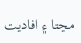مڃتا ۽ افاديت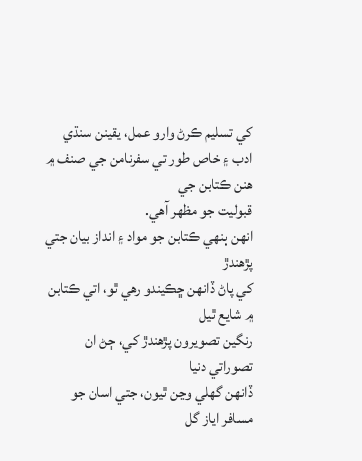کي تسليم ڪرڻ وارو عمل، يقينن سنڌي
ادب ۽ خاص طور تي سفرنامن جي صنف ۾ هنن ڪتابن جي
قبوليت جو مظھر آهي.
انھن ٻنھي ڪتابن جو مواد ۽ انداز بيان جتي پڙهندڙ
کي پاڻ ڏانھن ڇڪيندو رهي ٿو، اتي ڪتابن ۾ شايع ٿيل
رنگين تصويرون پڙهندڙ کي، ڄڻ ان تصوراتي دنيا
ڏانھن گهلي وڃن ٿيون، جتي اسان جو مسافر اياز گل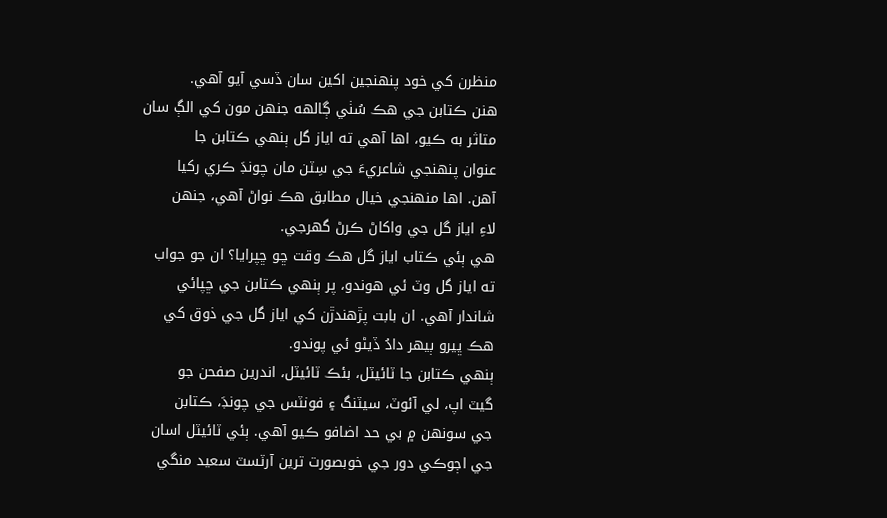منظرن کي خود پنھنجين اکين سان ڏسي آيو آهي.
هنن ڪتابن جي هڪ سُٺي ڳالھه جنھن مون کي الڳ سان
متاثر به ڪيو، اها آهي ته اياز گل ٻنھي ڪتابن جا
عنوان پنھنجي شاعريءَ جي سِٽن مان چونڊَ ڪري رکيا
آهن. اها منھنجي خيال مطابق هڪ نواڻ آهي، جنھن
لاءِ اياز گل جي واکاڻ ڪرڻ گهرجي.
هي ٻئي ڪتاب اياز گل هڪ وقت ڇو ڇپرايا؟ ان جو جواب
ته اياز گل وٽ ئي هوندو، پر ٻنھي ڪتابن جي ڇپائي
شاندار آهي. ان بابت پڙهندڙن کي اياز گل جي ذوق کي
هڪ ڀيرو ٻيھر دادُ ڏيڻو ئي پوندو.
ٻنھي ڪتابن جا ٽائيٽل، بئڪ ٽائيٽل، اندرين صفحن جو
گيٽ اپ، لي آئوٽ، سيٽنگ ۽ فونٽس جي چونڊَ، ڪتابن
جي سونهن ۾ بي حد اضافو ڪيو آهي. ٻئي ٽائيٽل اسان
جي اڄوڪي دور جي خوبصورت ترين آرٽسٽ سعيد منگي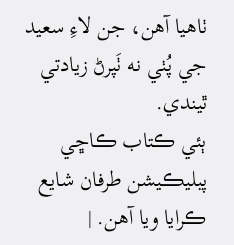ٺاهيا آهن، جن لاءِ سعيد جي پُٺي نه ٺَپرڻ زيادتي
ٿيندي.
ٻئي ڪتاب ڪاڇي پبليڪيشن طرفان شايع ڪرايا ويا آهن. |